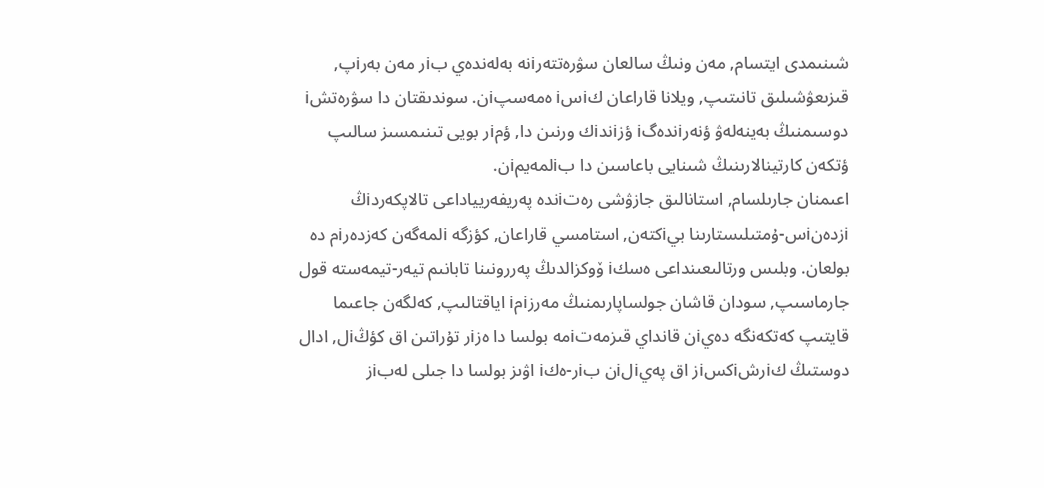شىنىمدى ايتسام, مەن ونىڭ سالعان سۋرەتتەرiنە بەلەندەي بiر مەن بەرiپ, قىزىعۋشىلىق تانىتىپ, ويلانا قاراعان كiسi ەمەسپiن. سوندىقتان دا سۋرەتشi دوسىمنىڭ بەينەلەۋ ؤنەرiندەگi ؤزiندiك ورنىن دا, ؤمiر بويى تىنىمسىز سالىپ ؤتكەن كارتينالارىنىڭ شىنايى باعاسىن دا بiلمەيمiن.
اعىمنان جارىلسام, استانالىق جازۋشى رەتiندە پەريفەريياداعى تالاپكەردiڭ iزدەنiس-ۇمتىلىستارىنا بيiكتەن, استامسي قاراعان, كؤزگە iلمەگەن كەزدەرiم دە بولعان. وبلىس ورتالىعىنداعى ەسكi ۆوكزالدىڭ پەررونىنا تابانىم تيەر-تيمەستە قول جارماسىپ, سودان قاشان جولساپارىمنىڭ مەرزiمi اياقتالىپ, كەلگەن جاعىما قايتىپ كەتكەنگە دەيiن قانداي قىزمەتiمە بولسا دا ەزiر تۇراتىن اق كؤڭiل, ادال دوستىڭ كiرشiكسiز اق پەيiلiن بiر-ەكi اۋىز بولسا دا جىلى لەبiز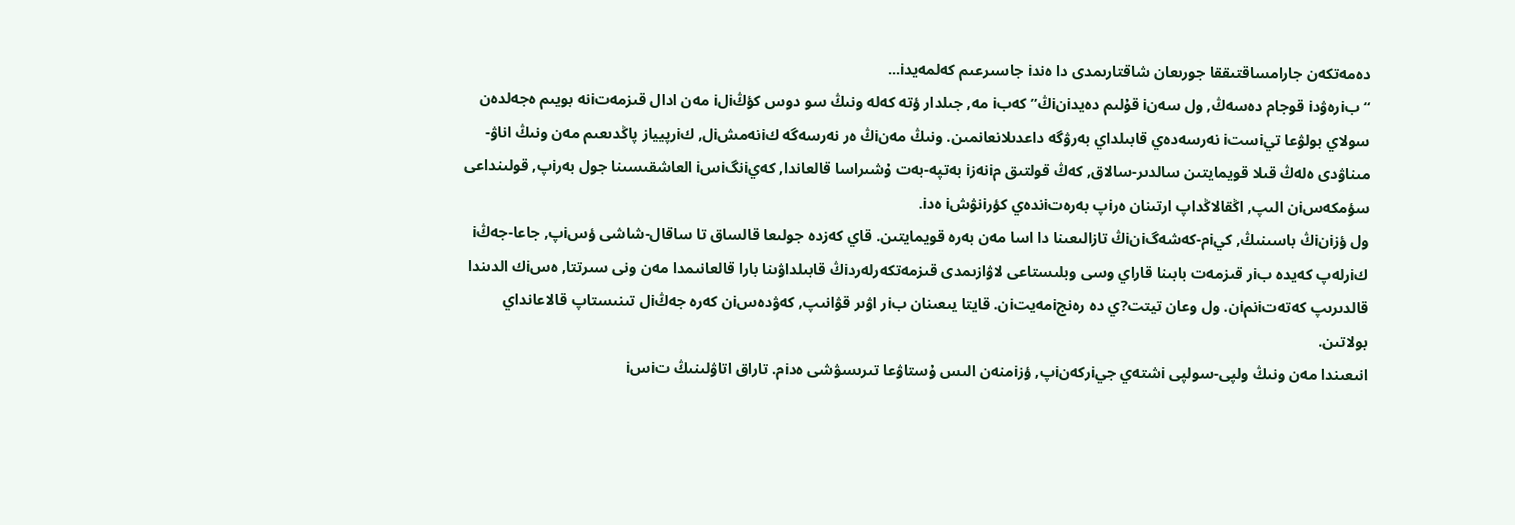دەمەتكەن جارامساقتىققا جورىعان شاقتارىمدى دا ەندi جاسىرعىم كەلمەيدi...
“بiرەۋدi قوجام دەسەڭ, ول سەنi قۇلىم دەيدiنiڭ” كەبi مە, جىلدار ؤتە كەلە ونىڭ سو دوس كؤڭiلi مەن ادال قىزمەتiنە بويىم ەجەلدەن سولاي بولۋعا تيiستi نەرسەدەي قابىلداي بەرۋگە داعدىلانعانمىن. ونىڭ مەنiڭ ەر نەرسەگە كiنەمشiل, كiرپيياز پاڭدىعىم مەن ونىڭ اناۋ-مىناۋدى ەلەڭ قىلا قويمايتىن سالدىر-سالاق, كەڭ قولتىق مiنەزi بەتپە-بەت ۇشىراسا قالعاندا, كەيiنگiسi العاشقىسىنا جول بەرiپ, قولىنداعى سؤمكەسiن الىپ, اڭقالاڭداپ ارتىنان ەرiپ بەرەتiندەي كؤرiنۋشi ەدi.
ول ؤزiنiڭ باسىنىڭ, كيiم-كەشەگiنiڭ تازالىعىنا دا اسا مەن بەرە قويمايتىن. قاي كەزدە جولىعا قالساق تا ساقال-شاشى ؤسiپ, جاعا-جەڭi كiرلەپ كەيدە بiر قىزمەت بابىنا قاراي وسى وبلىستاعى لاۋازىمدى قىزمەتكەرلەردiڭ قابىلداۋىنا بارا قالعانىمدا مەن ونى سىرتتا, ەسiك الدىندا قالدىرىپ كەتەتiنمiن. ول وعان تيتت?ي دە رەنجiمەيتiن. قايتا يىعىنان بiر اۋىر قۋانىپ, كەۋدەسiن كەرە جەڭiل تىنىستاپ قالاعانداي بولاتىن.
انىعىندا مەن ونىڭ ولپى-سولپى iشتەي جيiركەنiپ, ؤزiمنەن الىس ۇستاۋعا تىرىسۋشى ەدiم. تاراق اتاۋلىنىڭ تiسi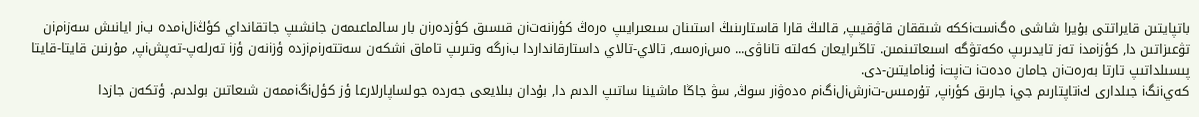باتپايتىن قايراتتى بۇيرا شاشى ەگiستiككە شىققان قاۋقيىپ, قالىڭ قارا قاستارىنىڭ استىنان سىعىرايىپ ەرەڭ كؤرiنەتiن قىسىق كؤزدەرiن بار سالماعىمەن جانشىپ جاتقانداي كؤڭiلiمدە بiر ايانىش سەزiمiن تۋعىزاتىن دا, كؤزiمدi تەز تايدىرىپ ەكەتۋگە اسىعاتىنمىن. تاڭىرايعان كەلتە تاناۋى... ەسiرەسە, تالاي-تالاي داستارقانداردا بiرگە وتىرىپ تاماق iشكەن سەتتەرiمiزدە ؤزiنەن ؤزi تەرلەپ-تەپشiپ, مۇرنىن قايتا-قايتا پىسىلداتىپ تارتا بەرەتiن جامان ەدەتi تiپتi ۇنامايتىن-دى.
كەيiنگi جىلدارى كiتاپتارىم جيi جارىق كؤرiپ, تۇرمىس-تiرشiلiگiم ەدەۋiر سوڭ, سۋ جاڭا ماشينا ساتىپ الدىم دا, بۇدان بىلايعى جەردە جولساپارلارعا ؤز كؤلiگiممەن شىعاتىن بولدىم. ؤتكەن جازدا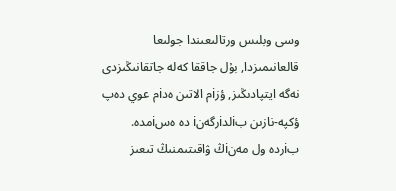وسى وبلىس ورتالىعىندا جولىعا قالعانىمىزدا, بۇل جاققا كەلە جاتقانىڭىزدى نەگە ايتپادىڭىز, ؤزiم الاتىن ەدiم عوي دەپ ؤكپە-نازىن بiلدiرگەنi دە ەسiمدە.
بiردە ول مەنiڭ ۋاقىتىمنىڭ تىعىز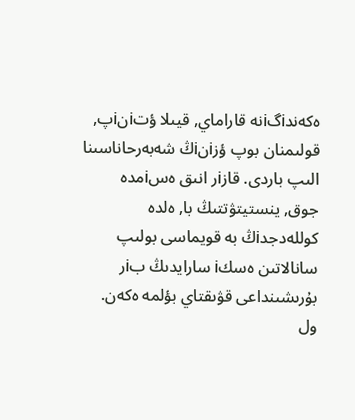ەكەندiگiنە قاراماي, قيىلا ؤتiنiپ, قولىمنان بوپ ؤزiنiڭ شەبەرحاناسىنا الىپ باردى. قازiر انىق ەسiمدە جوق, ينستيتۋتتىڭ با, ەلدە كوللەدجدiڭ بە قويماسى بولىپ سانالاتىن ەسكi سارايدىڭ بiر بۇرىشىنداعى قۋىقتاي بؤلمە ەكەن. ول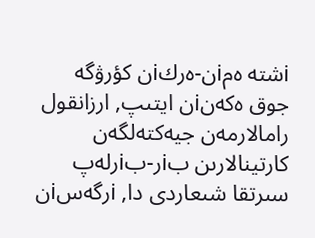iشتە ەمiن-ەركiن كؤرۋگە جوق ەكەنiن ايتىپ, ارزانقول رامالارمەن جيەكتەلگەن كارتينالارىن بiر-بiرلەپ سىرتقا شىعاردى دا, iرگەسiن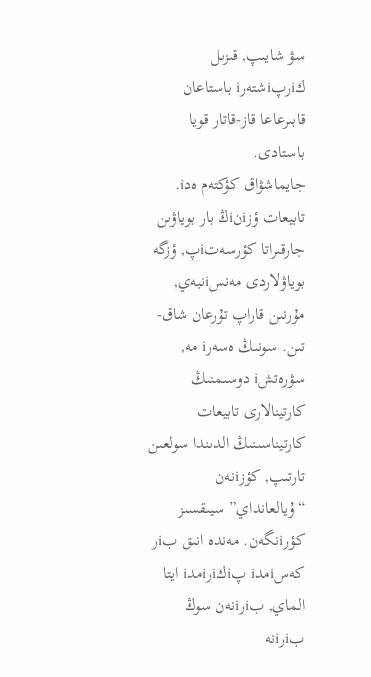سۋ شايىپ, قىزىل كiرپiشتەرi باستاعان قابىرعاعا قاز-قاتار قويا باستادى.
جايماشۋاق كؤكتەم ەدi. تابيعات ؤزiنiڭ بار بوياۋىن جارقىراتا كؤرسەتiپ, ؤزگە بوياۋلاردى مەنسiنبەي, مۇرنىن قاراپ تۇرعان شاق-تىن. سونىڭ ەسەرi مە, سۋرەتشi دوسىمنىڭ كارتينالارى تابيعات كارتيناسىنىڭ الدىندا سولعىن تارتىپ, كؤزiنەن “ۇيالعانداي” سيىقسىز كؤرiنگەن. مەندە انىق بiر كەسiمدi پiكiرiمدi ايتا الماي, بiرiنەن سوڭ بiرiنە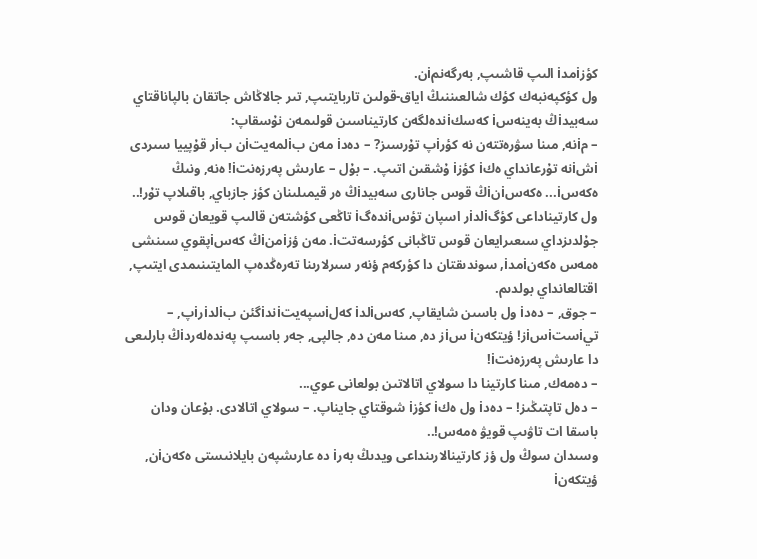كؤزiمدi الىپ قاشىپ, بەرگەنمiن.
ول كؤكپەنبەك كؤك شالعىننىڭ اياق-قولىن تاربايتىپ, تىر جالاڭاش جاتقان بالپاناقتاي سەبيدiڭ بەينەسi كەسكiندەلگەن كارتيناسىن قولىمەن نۇسقاپ:
– مiنە, مىنا سۋرەتتەن نە كؤرiپ تۇرسىز? – دەدi مەن بiلمەيتiن بiر قۇپييا سىردى iشiنە تۇرعانداي ەكi كؤزi ۇشقىن اتىپ. – بۇل – عارىش پەرزەنتi! ەنە, ونىڭ ەكەسi... ەكەسiنiڭ قوس جانارى سەبيدiڭ ەر قيمىلىنان كؤز جازباي, باقىلاپ تۇر!..
ول كارتيناداعى كؤگiلدiر اسپان تؤسiندەگi تاڭعى كؤشتەن قالىپ قويعان قوس جۇلدىزداي سىعىرايعان قوس تاڭبانى كؤرسەتتi. مەن ؤزiمنiڭ كەسiپقوي سىنشى ەمەس ەكەنiمدi, سوندىقتان دا كؤركەم ؤنەر سىرلارىنا تەرەڭدەپ المايتىنىمدى ايتىپ, اقتالعانداي بولدىم.
– جوق, – دەدi ول باسىن شايقاپ, كەسiلدi كەلiسپەيتiندiگئن بiلدiرiپ, – تيiستiسiز! ؤيتكەنi سiز دە, مىنا مەن دە, جالپى, جەر باسىپ پەندەلەردiڭ بارلىعى دا عارىش پەرزەنتi!
– دەمەك, مىنا كارتينا دا سولاي اتالاتىن بولعانى عوي...
– دەل تاپتىڭىز! – دەدi ول ەكi كؤزi شوقتاي جايناپ. – سولاي اتالادى. بۇعان ودان باسقا ات تاۋىپ قويۋ ەمەس!..
وسىدان سوڭ ول ؤز كارتينالارىنداعى ويدىڭ بەرi دە عارىشپەن بايلانىستى ەكەنiن, ؤيتكەنi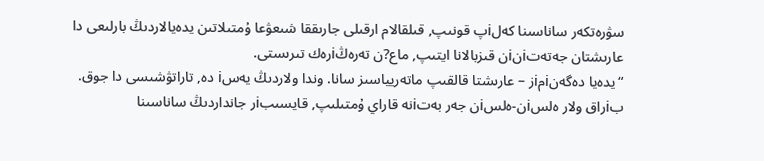سۋرەتكەر ساناسىنا كەلiپ قونىپ, قىلقالام ارقىلى جارىققا شىعۋعا ۇمتىلاتىن يدەيالاردىڭ بارلىعى دا عارىشتان جەتەتiنiن قىزبالانا ايتىپ, ماع?ن تەرەڭiرەك تىرىستى.
“يدەيا دەگەنiمiز – عارىشتا قالقىپ ماتەريياسىز سانا. وندا ولاردىڭ يەسi دە, تاراتۋشىسى دا جوق. بiراق ولار ەلسiن-ەلسiن جەر بەتiنە قاراي ۇمتىلىپ, قايسىبiر جانداردىڭ ساناسىنا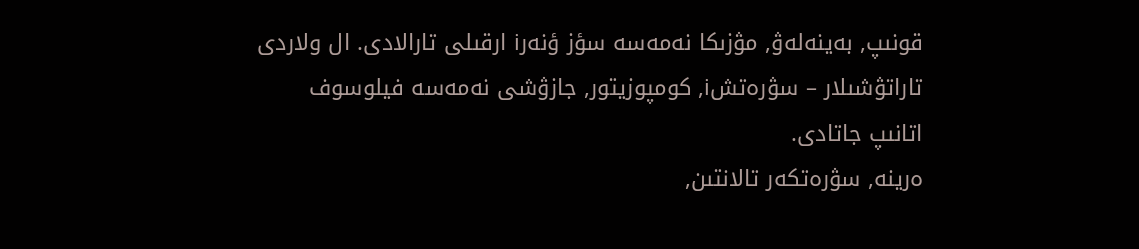قونىپ, بەينەلەۋ, مۋزىكا نەمەسە سؤز ؤنەرi ارقىلى تارالادى. ال ولاردى تاراتۋشىلار – سۋرەتشi, كومپوزيتور, جازۋشى نەمەسە فيلوسوف اتانىپ جاتادى.
ەرينە, سۋرەتكەر تالانتىن,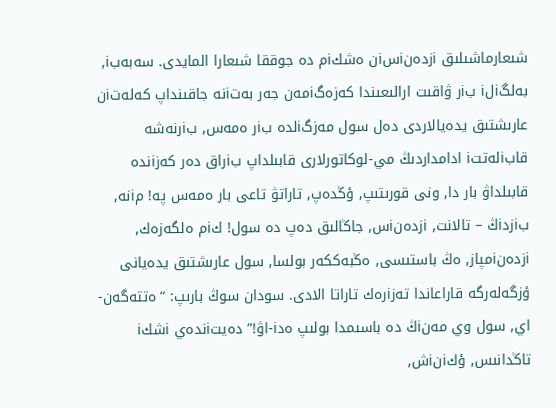شىعارماشىلىق iزدەنiسiن ەشكiم دە جوققا شىعارا المايدى. سەبەبi, بەلگiلi بiر ۋاقىت ارالىعىندا كەزەگiمەن جەر بەتiنە جاقىنداپ كەلەتiن عارىشتىق يدەيالاردى دەل سول مەزگiلدە بiر ەمەس, بiرنەشە قابiلەتتi ادامداردىڭ مي-لوكاتورلارى قابىلداپ بiراق دەر كەزiندە قابىلداۋ بار دا, ونى قورىتىپ, ؤڭدەپ, تاراتۋ تاعى بار ەمەس پە! مiنە, بiزدiڭ – تالانت, iزدەنiس, جاڭالىق دەپ دە سول! كiم ەلگەزەك, iزدەنiمپاز, ەڭ باستىسى, ەڭبەككەر بولسا, سول عارىشتىق يدەيانى ؤزگەلەرگە قاراعاندا تەزiرەك تاراتا الادى. سودان سوڭ بارىپ: “ەتتەگەن-اي, سول وي مەنiڭ دە باسىمدا بولىپ ەدi-اۋ!” دەيتiندەي iشكi تاڭدانىس, ؤكiنiش,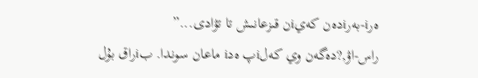ەرi-بەرiدەن كەيiن قىزعانىش تا تۋادى...”
راس-اۋ,?دەگەن وي كەلiپ ەدi ماعان سوندا. بiراق بۇل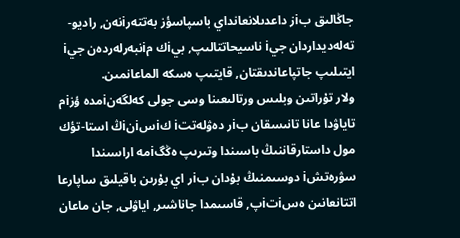جاڭالىق بiز داعدىلانعانداي باسپاسؤز بەتتەرiنەن, راديو-تەلەديداردان جيi ناسيحاتتالىپ, بيiك مiنبەرلەردەن جيi ايتىلىپ جاتپاعاندىقتان, قايتىپ ەسكە الماعانمىن.
ولار تۇراتىن وبلىس ورتالىعىنا وسى جولى كەلگەنiمدە ؤزiم تاياۋدا عانا تانىسقان بiر دەۋلەتتi كiسiنiڭ استا-تؤك مول داستارقاننىڭ باسىندا وتىرىپ ەڭگiمە اراسىندا سۋرەتشi دوسىمنىڭ بۇدان بiر اي بۇرىن باقيلىق ساپارعا اتتانعانىن ەسiتiپ, قاسىمدا جاناشىر, اياۋلى, جان ماعان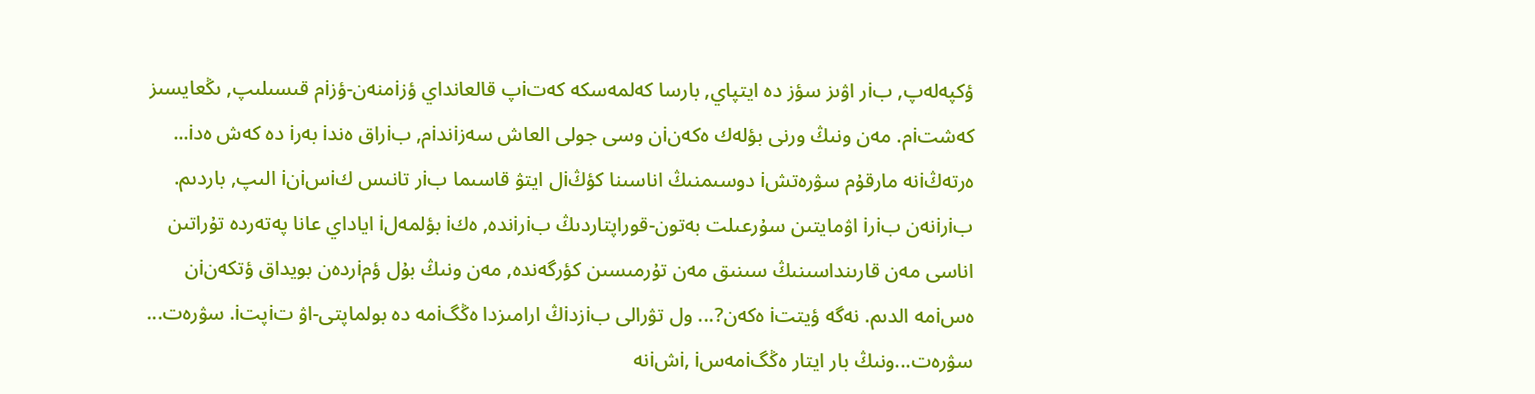ؤكپەلەپ, بiر اۋىز سؤز دە ايتپاي, بارسا كەلمەسكە كەتiپ قالعانداي ؤزiمنەن-ؤزiم قىسىلىپ, ىڭعايسىز كەشتiم. مەن ونىڭ ورنى بؤلەك ەكەنiن وسى جولى العاش سەزiندiم, بiراق ەندi بەرi دە كەش ەدi...
ەرتەڭiنە مارقۇم سۋرەتشi دوسىمنىڭ اناسىنا كؤڭiل ايتۋ قاسىما بiر تانىس كiسiنi الىپ, باردىم. بiرiنەن بiرi اۋمايتىن سۇرعىلت بەتون-قوراپتاردىڭ بiرiندە, ەكi بؤلمەلi اياداي عانا پەتەردە تۇراتىن اناسى مەن قارىنداسىنىڭ سىنىق مەن تۇرمىسىن كؤرگەندە, مەن ونىڭ بۇل ؤمiردەن بويداق ؤتكەنiن ەسiمە الدىم. نەگە ؤيتتi ەكەن?... ول تۋرالى بiزدiڭ ارامىزدا ەڭگiمە دە بولماپتى-اۋ تiپتi. سۋرەت... سۋرەت...ونىڭ بار ايتار ەڭگiمەسi, iشiنە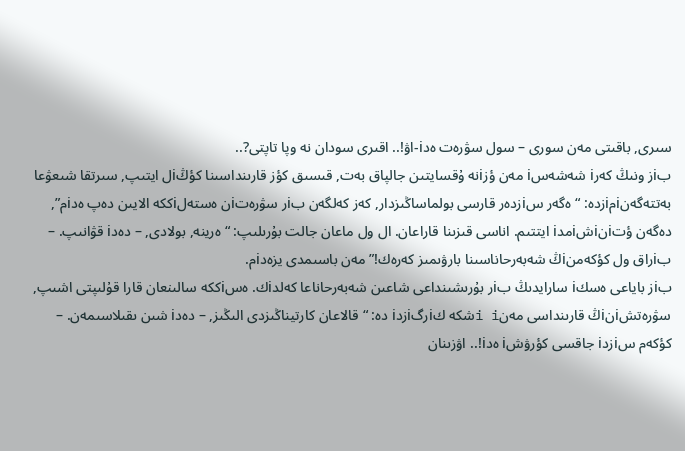سىرى, باقىتى مەن سورى – سول سۋرەت ەدi-اۋ!.. اقىرى سودان نە وپا تاپتى?..
بiز ونىڭ كەرi شەشەسi مەن ؤزiنە ۇقسايتىن جالپاق بەت, قىسىق كؤز قارىنداسىنا كؤڭiل ايتىپ, سىرتقا شىعۋعا بەتتەگەنiمiزدە: “ەگەر سiزدەر قارسى بولماساڭىزدار, كەز كەلگەن بiر سۋرەتiن ەستەلiككە الايىن دەپ ەدiم”, دەگەن ؤتiنiشiمدi ايتتىم. اناسى قىزىنا قاراعان. ال ول ماعان جالت بۇرىلىپ: “ەرينە, بولادى, – دەدi قۋانىپ. – بiراق ول كؤكەمنiڭ شەبەرحاناسىنا بارۋىمىز كەرەك!” مەن باسىمدى يزەدiم.
بiز باياعى ەسكi سارايدىڭ بiر بۇرىشىنداعى شاعىن شەبەرحاناعا كەلدiك. ەسiككە سالىنعان قارا قۇلىپتى اشىپ, سۋرەتشiنiڭ قارىنداسى مەنi iشكە كiرگiزدi دە: “قالاعان كارتيناڭىزدى الىڭىز, – دەدi شىن ىقىلاسىمەن. – كؤكەم سiزدi جاقسى كؤرۋشi ەدi!.. اۋزىنان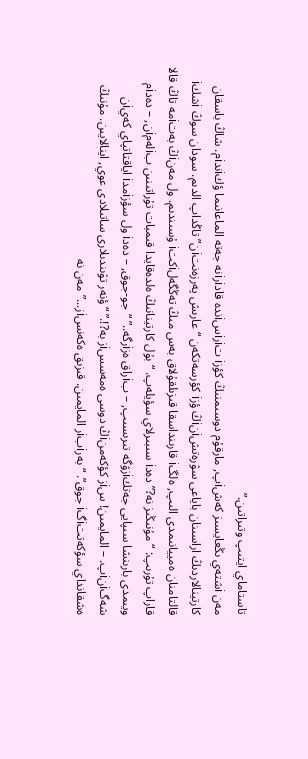تاستاماي ايتىپ وتىراتىن.”
مەن iشتەي ىڭعايسىز كەشiپ, مارقۇم دوسىمنىڭ كؤزi تiرiسiندە قادiرiنە جەتە الماعانىما ؤكiندiم. شاڭ باسقان كارتينالاردىڭ اراسىنان باياعى سۋرەتشiنiڭ ؤزi كؤرسەتكەن “عارىش پەرزەنتiن” تاڭداپ الدىم. سودان سوڭ iشكi قالتامنان ەمييانىمدى الىپ, ەلگi قارىنداسقا قىزىلقۇلاق بەس مىڭ تەڭگەلiكتi ۇسىندىم. ول مەنiڭ بەتiمە تاڭ قالا قاراپ تۇرىپ: “مۇنىڭىز نە?” دەدi سىبىرلاي سؤيلەپ. “بۇل كارتينانىڭ ەلدەقايدا قىمبات تۇراتىنىن بiلەمiن, – دەدiم ويىمدى بارىنشا سىپايى جەتكiزۋگە تىرىسىپ, – بiراق ەزiرگە..” “جو-جوق, – دەدi ول سؤزiمدi اياقتاتپاي كەيiن شەگiنiپ. – المايمىن! سiز كؤكەمنiڭ دوسى ەمەسسiز بە?!.” “ؤنەر تۋىندىلارى ساتىلادى عوي, اينالايىن. مۇنىڭ ەشقانداي سؤكەتتiگi جوق”. “بەرiبiر المايمىن. قىزىق ەكەنسiز...” مەن نە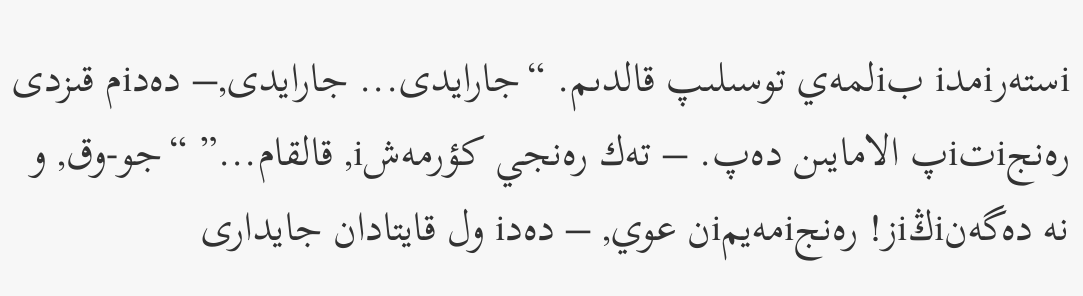iستەرiمدi بiلمەي توسىلىپ قالدىم. “جارايدى... جارايدى,– دەدiم قىزدى رەنجiتiپ الامايىن دەپ. – تەك رەنجي كؤرمەشi, قالقام...” “جو-وق, و نە دەگەنiڭiز! رەنجiمەيمiن عوي, – دەدi ول قايتادان جايدارى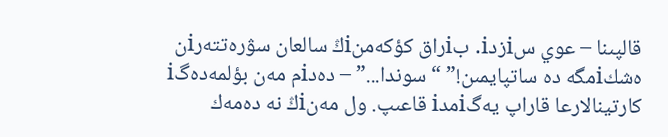قالپىنا – عوي سiزدi. بiراق كؤكەمنiڭ سالعان سۋرەتتەرiن ەشكiمگە دە ساتپايمىن!” “سوندا...” – دەدiم مەن بؤلمەدەگi كارتينالارعا قاراپ يەگiمدi قاعىپ. ول مەنiڭ نە دەمەك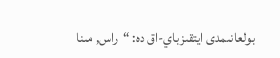بولعانىمدى ايتقىزباي-اق دە: “راس, مىنا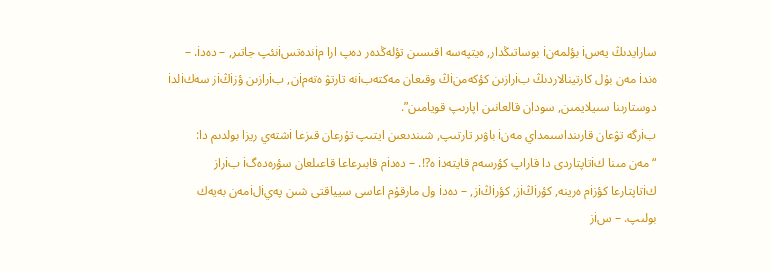سارايدىڭ يەسi بؤلمەنi بوساتىڭدار, ەيتپەسە اقىسىن تؤلەڭدەر دەپ ارا مiندەتسiنئپ جاتىر, – دەدi. – ەندi مەن بۇل كارتينالاردىڭ بiرازىن كؤكەمنiڭ وقىعان مەكتەبiنە تارتۋ ەتەمiن, بiرازىن ؤزiڭiز سەكiلدi دوستارىنا سىيلايمىن, سودان قالعانىن اپارىپ قويامىن”.
بiرگە تۋعان قارىنداسىمداي مەنi باۋىر تارتىپ, شىندىعىن ايتىپ تۇرعان قىزعا iشتەي ريزا بولدىم دا: “مەن مىنا كiتاپتاردى دا قاراپ كؤرسەم قايتەدi ە?!. – دەدiم قابىرعاعا قاعىلعان سؤرەدەگi بiراز كiتاپتارعا كؤزiم ەرينە, كؤرiڭiز, كؤرiڭiز, – دەدi ول مارقۇم اعاسى سيياقتى شىن پەيiلiمەن بەيەك بولىپ. – سiز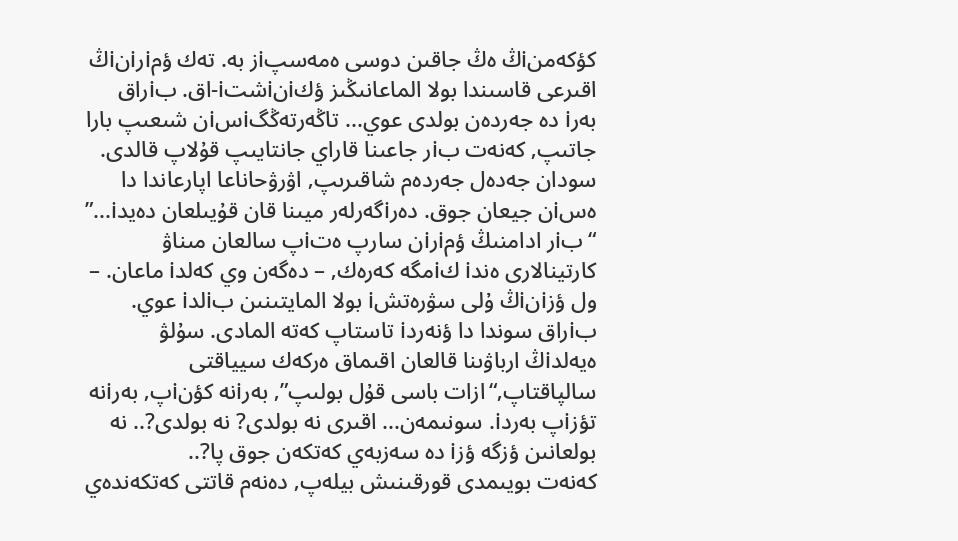كؤكەمنiڭ ەڭ جاقىن دوسى ەمەسپiز بە. تەك ؤمiرiنiڭ اقىرعى قاسىندا بولا الماعانىڭىز ؤكiنiشتi-اق. بiراق بەرi دە جەردەن بولدى عوي... تاڭەرتەڭگiسiن شىعىپ بارا جاتىپ‚ كەنەت بiر جاعىنا قاراي جانتايىپ قۇلاپ قالدى. سودان جەدەل جەردەم شاقىرىپ‚ اۋرۋحاناعا اپارعاندا دا ەسiن جيعان جوق. دەرiگەرلەر ميىنا قان قۇيىلعان دەيدi...”
“بiر ادامنىڭ ؤمiرiن سارپ ەتiپ سالعان مىناۋ كارتينالارى ەندi كiمگە كەرەك‚ – دەگەن وي كەلدi ماعان. – ول ؤزiنiڭ ۇلى سۋرەتشi بولا المايتىنىن بiلدi عوي. بiراق سوندا دا ؤنەردi تاستاپ كەتە المادى. سۇلۋ ەيەلدiڭ ارباۋىنا قالعان اقىماق ەركەك سيياقتى سالپاقتاپ‚“ازات باسى قۇل بولىپ”‚ بەرiنە كؤنiپ‚ بەرiنە تؤزiپ بەردi. سونىمەن... اقىرى نە بولدى? نە بولدى?.. نە بولعانىن ؤزگە ؤزi دە سەزبەي كەتكەن جوق پا?..
كەنەت بويىمدى قورقىنىش بيلەپ‚ دەنەم قاتتى كەتكەندەي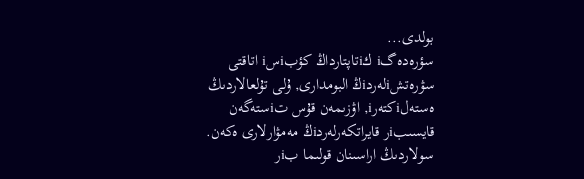بولدى...
سؤرەدەگi كiتاپتارداڭ كؤبiسi اتاقتى سۋرەتشiلەردiڭ البومدارى‚ ۇلى تۇلعالاردىڭ ەستەلiكتەرi‚ اۋزىمەن قۇس تiستەگەن قايسىبiر قايراتكەرلەردiڭ مەمۋارلارى ەكەن. سولاردىڭ اراسىنان قولىما بiر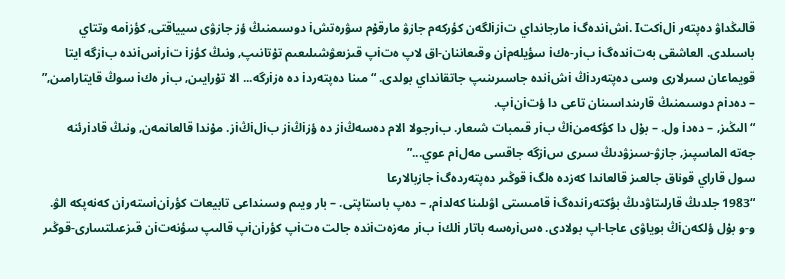قالىڭداۋ دەپتەر iلiكتi. Iشiندەگi مارجانداي تiزiلگەن كؤركەم جازۋ مارقۇم سۋرەتشi دوسىمنىڭ ؤز جازۋى سيياقتى‚ كؤزiمە وتتاي باسىلدى. العاشقى بەتiندەگi بiر-ەكi سؤيلەمiن وقىعاننان-اق لاپ ەتiپ قىزىعۋشىلىعىم تۇتانىپ‚ ونىڭ كؤزi تiرiسiندە بiزگە ايتا قويماعان سىرلارى وسى دەپتەردiڭ iشiندە جاسىرىنىپ جاتقانداي بولدى. “مىنا دەپتەردi دە ەزiرگە... الا تۇرايىن‚ بiر ەكi سوڭ قايتارامىن‚” – دەدiم دوسىمنىڭ قارىنداسىنان تاعى دا ؤتiنiپ.
“الىڭىز‚ – دەدi ول. – بۇل دا كؤكەمنiڭ بiر قىمبات شىعار. بiرجولا الام دەسەڭiز دە ؤزiڭiز بiلiڭiز. مۇندا قالعانمەن‚ ونىڭ قادiرئنە جەتە الماسپىز‚ جازۋ-سىزۋدىڭ سىرى سiزگە جاقسى مەلiم عوي...”
سول قاراي قوناق جالعىز قالعاندا كەزدە ەلگi قوڭىر دەپتەردەگi جازبالارعا
“1983 جلدىڭ قارلىتاۋدىڭ بؤكتەرiندەگi قامىستى اۋىلىنا كەلدiم‚ – دەپ باستاپتى. – بار ويىم وسىنداعى تابيعات كؤرiنiستەرiن كەنەپكە الۋ. و-و بۇل ؤلكەنiڭ بوياۋى عاجا-اپ بولادى. ەسiرەسە باتار iلكi بiر مەزەتiندە جالت ەتiپ كؤرiنiپ قالىپ سؤنەتiن قىزعىلتسارى-قوڭىر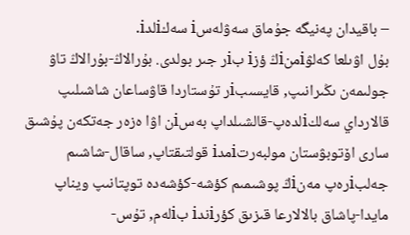– باقيدان پەنيگە جۇماق سەۋلەسi سەكiلدi.
بۇل اۋىلعا كەلۋiمنiڭ ؤزi بiر جىر بولدى. بۇرالاڭ-بۇرالاڭ تاۋ جولىمەن ىڭىرانىپ‚ قايسىبiر تۇستاردا قاۋساعان شاشىلىپ قالارداي سەلكiلدەپ-قالشىلداپ بەسiن اۋا ەزەر جەتكەن پۇشىق سارى اۆتوبۋستان مولبەرتiمدi قولتىقتاپ‚ ساقال-شاشىم جەلبiرەپ مەنiڭ پوشىمىم كؤشە-كؤشەدە توپتانىپ ويناپ مايدا-پاشاق بالالارعا قىزىق كؤرiندi بiلەم‚ تۇس-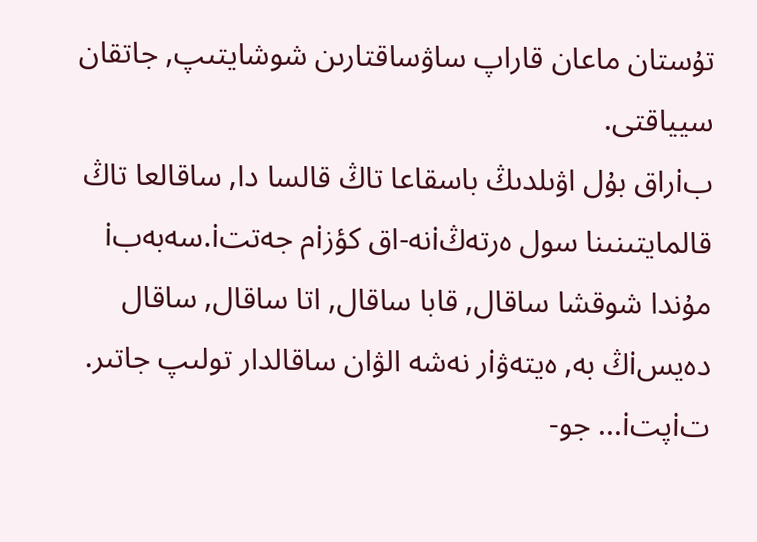تۇستان ماعان قاراپ ساۋساقتارىن شوشايتىپ‚ جاتقان سيياقتى.
بiراق بۇل اۋىلدىڭ باسقاعا تاڭ قالسا دا‚ ساقالعا تاڭ قالمايتىنىنا سول ەرتەڭiنە-اق كؤزiم جەتتi.سەبەبi مۇندا شوقشا ساقال‚ قابا ساقال‚ اتا ساقال‚ ساقال دەيسiڭ بە‚ ەيتەۋiر نەشە الۋان ساقالدار تولىپ جاتىر. تiپتi... جو-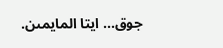جوق... ايتا المايمىن.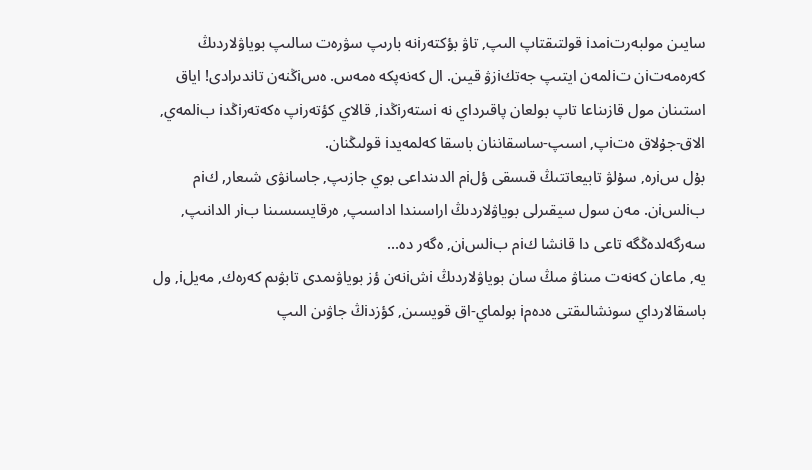سايىن مولبەرتiمدi قولتىقتاپ الىپ‚ تاۋ بؤكتەرiنە بارىپ سۋرەت سالىپ بوياۋلاردىڭ كەرەمەتiن تiلمەن ايتىپ جەتكiزۋ قيىن. ال كەنەپكە ەمەس. ەسiڭنەن تاندىرادى! اياق استىنان مول قازىناعا تاپ بولعان پاقىرداي نە iستەرiڭدi‚ قالاي كؤتەرiپ ەكەتەرiڭدi بiلمەي‚ الاق-جۇلاق ەتiپ‚ اسىپ-ساسقاننان باسقا كەلمەيدi قولىڭنان.
بۇل سiرە‚ سۇلۋ تابيعاتتىڭ قىسقى ؤلiم الدىنداعى بوي جازىپ‚ جاسانۋى شىعار, كiم بiلسiن. مەن سول سيقىرلى بوياۋلاردىڭ اراسىندا اداسىپ‚ ەرقايسىسىنا بiر الدانىپ‚ سەرگەلدەڭگە تاعى دا قانشا كiم بiلسiن‚ ەگەر دە...
يە‚ ماعان كەنەت مىناۋ مىڭ سان بوياۋلاردىڭ iشiنەن ؤز بوياۋىمدى تابۋىم كەرەك‚ مەيلi‚ ول باسقالارداي سونشالىقتى ەدەمi بولماي-اق قويسىن‚ كؤزدiڭ جاۋىن الىپ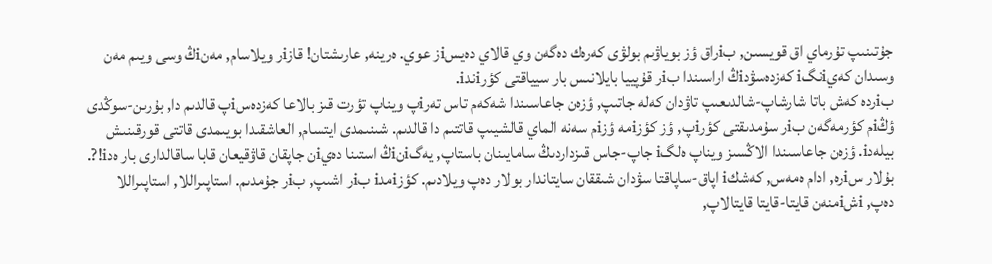جۇتىنىپ تۇرماي اق قويسىن, بiراق ؤز بوياۋىم بولۋى كەرەك دەگەن وي قالاي دەيسiز عوي. ەرينە, عارىشتان! قازiر ويلاسام‚ مەنiڭ وسى ويىم مەن وسىدان كەيiنگi كەزدەسۋدiڭ اراسىندا بiر قۇپييا بايلانىس بار سيياقتى كؤرiندi.
بiردە كەش باتا شارشاپ-شالدىعىپ تاۋدان كەلە جاتىپ‚ ؤزەن جاعاسىندا شەكەم تاس تەرiپ ويناپ تؤرت قىز بالاعا كەزدەسiپ قالدىم دا‚ بۇرىن-سوڭدى ؤڭiم كؤرمەگەن بiر سۇمدىقتى كؤرiپ‚ ؤز كؤزiمە ؤزiم سەنە الماي قالشيىپ قاتتىم دا قالدىم. شىنىمدى ايتسام‚ العاشقىدا بويىمدى قاتتى قورقىنىش بيلەدi. ؤزەن جاعاسىندا الاڭسىز ويناپ ەلگi جاپ-جاس قىزداردىڭ سامايىنان باستاپ‚ يەگiنiڭ استىنا دەيiن جاپقان قاۋقيعان قابا ساقالدارى بار ەدi!?. بۇلار سiرە‚ ادام ەمەس‚ كەشكi اپاق-ساپاقتا سۋدان شىققان سايتاندار بولار دەپ ويلادىم. كؤزiمدi بiر اشىپ, بiر جۇمدىم. استاپىراللا‚ استاپىراللا دەپ‚ iشiمنەن قايتا-قايتا قايتالاپ‚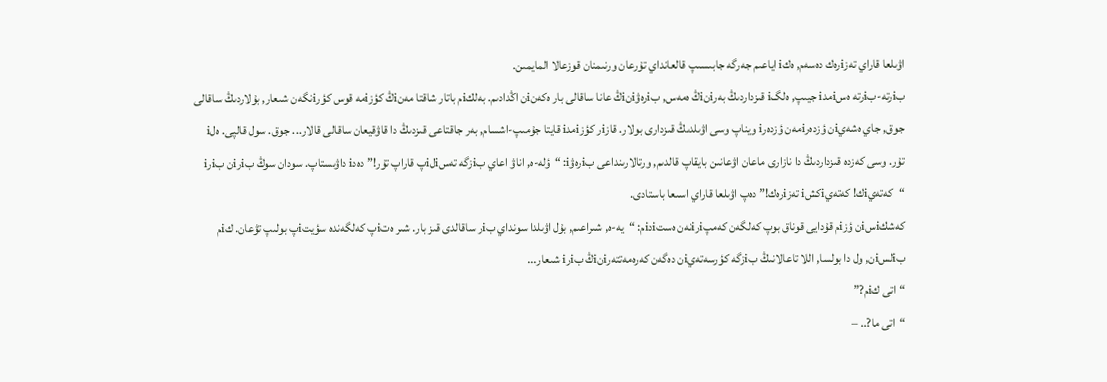اۋىلعا قاراي تەزiرەك دەسەم‚ ەكi اياعىم جەرگە جابىسىپ قالعانداي تۇرعان ورنىمنان قوزعالا المايمىن.
بiرتە-بiرتە ەسiمدi جيىپ‚ ەلگi قىزداردىڭ بەرiنiڭ ەمەس, بiرەۋiنiڭ عانا ساقالى بار ەكەنiن اڭدادىم. بەلكiم باتار شاقتا مەنiڭ كؤزiمە قوس كؤرiنگەن شىعار‚ بۇلاردىڭ ساقالى جوق‚ جاي ەشەيiن ؤزدەرiمەن ؤزدەرi ويناپ وسى اۋىلدىڭ قىزدارى بولار. قازiر كؤزiمدi قايتا جۇمىپ-اشسام‚ بەر جاقتاعى قىزدىڭ دا قاۋقيعان ساقالى قالار... جوق. سول قالپى. ەلi تۇر. وسى كەزدە قىزداردىڭ دا نازارى ماعان اۋعانىن بايقاپ قالدىم‚ ورتالارىنداعى بiرەۋi: “ؤلە-ە‚ اناۋ اعاي بiزگە تەسiلiپ قاراپ تۇر!” دەدi داۋىستاپ. سودان سوڭ بiرiن بiرi “كەتەيiك! كەتەيiكشi تەزiرەك!” دەپ اۋىلعا قاراي اسىعا باستادى.
كەشكiسiن ؤزiم قۇدايى قوناق بوپ كەلگەن كەمپiرiنەن ەستiدiم: “يە-ە‚ شىراعىم‚ بۇل اۋىلدا سونداي بiر ساقالدى قىز بار. شىر ەتiپ كەلگەندە سؤيتiپ بولىپ تۋعان. كiم بiلسiن‚ ول دا بولسا‚ اللا تاعالانىڭ بiزگە كؤرسەتەيiن دەگەن كەرەمەتتەرiنiڭ بiرi شىعار...
“اتى كiم?”
“اتى ما?.. –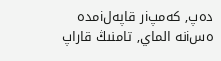دەپ‚ كەمپiر قاپەلiمدە ەسiنە الماي‚ تامنىڭ قاراپ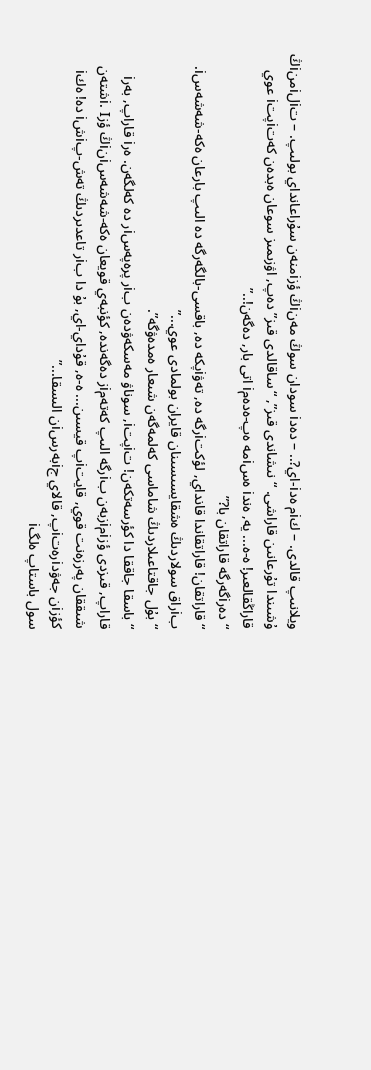ويلانىپ قالدى. – كiم ەدi-اي?.. – دەدi سودان سوڭ مەنiڭ ؤزiمنەن سۇراعانداي بولىپ. – تiلiمنiڭ ۇشىندا تۇرعانىن قاراشى. “نىشاندى قىز”‚ “ساقالدى قىز” دەپ‚ اۋزىمىز سوعان ەبدەن كەتiپتi عوي قاراڭقالعىر! ە-ە... يە‚ ەندi ەسiمە ەپ-ەدەمi اتى بار‚ دەگەن!..”
“دەرiگەرگە قاراتقان با?”
“قاراتقان! قاراتقاندا قانداي‚ لؤكتiرگە دە‚ تەۋiپكە دە‚ باقسى-بالگەرگە دە الىپ بارعان ەكە-شەشەسi. بiراق سولاردىڭ ەشقايسىسىنان قايران بولمادى عوي...”
“بۇل جاقتاعىلاردىڭ شاماسى كەلمەگەن شىعار ەمدەۋگە”.
“باسقا جاققا دا كؤرسەتكەن! تiپتi‚ سوناۋ مەسكەۋدەن بiر پرەپەسiر دە كەلگەن. ەرi قاراپ‚ بەرi قاراپ‚ قىزدى ؤزiمiزبەن بiرگە الىپ كەتەمiز دەگەندە‚ كؤنبەي قويعان ەكە-شەشەسiنiڭ ؤزi. Iشتەن شىققان پەرزەنت قوي‚ قايتiپ قيسىن... ە-ە‚ قۇداي-اي‚ بۇ دا بiر تاعدىردىڭ تەش-پiشi دە! ەكi كؤزiن جەۋدiرەتiپ‚ قالاي جiبەرسiن الىسقا...”
سول باستاپ ەلگi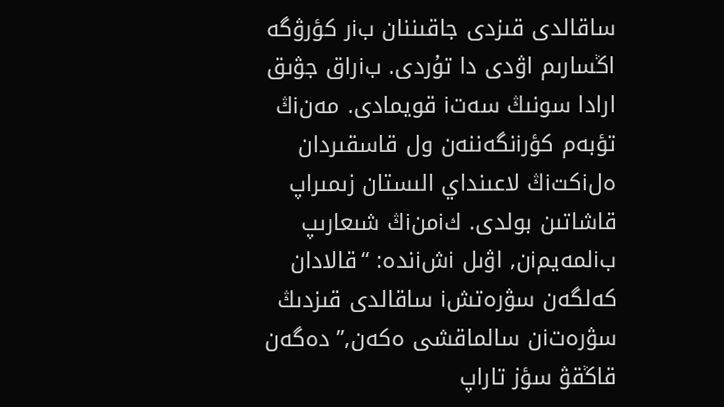ساقالدى قىزدى جاقىننان بiر كؤرۋگە اڭسارىم اۋدى دا تۇردى. بiراق جۋىق ارادا سونىڭ سەتi قويمادى. مەنiڭ تؤبەم كؤرiنگەننەن ول قاسقىردان ەلiكتiڭ لاعىنداي الىستان زىمىراپ قاشاتىن بولدى. كiمنiڭ شىعارىپ بiلمەيمiن‚ اۋىل iشiندە: “قالادان كەلگەن سۋرەتشi ساقالدى قىزدىڭ سۋرەتiن سالماقشى ەكەن‚” دەگەن قاڭقۋ سؤز تاراپ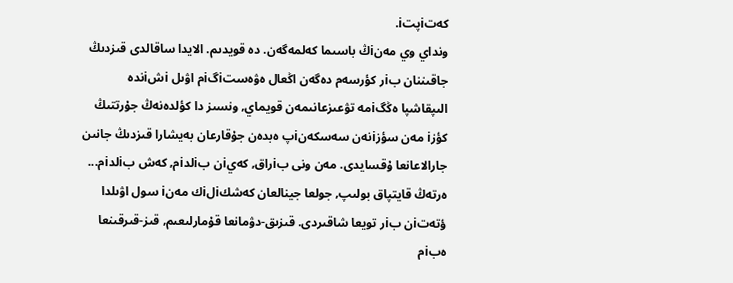كەتiپتi.
ونداي وي مەنiڭ باسىما كەلمەگەن. دە قويدىم. الايدا ساقالدى قىزدىڭ جاقىننان بiر كؤرسەم دەگەن اڭعال ەۋەستiگiم اۋىل iشiندە الىپقاشپا ەڭگiمە تۋعىزعانىمەن قويماي‚ ونسىز دا كؤلدەنەڭ جۇرتتىڭ كؤزi مەن سؤزiنەن سەسكەنiپ ەبدەن جۇقارعان بەيشارا قىزدىڭ جانىن جارالاعانعا ۇقسايدى. مەن ونى بiراق‚ كەيiن بiلدiم‚ كەش بiلدiم...
ەرتەڭ قايتپاق بولىپ‚ جولعا جينالعان كەشكiلiك مەنi سول اۋىلدا ؤتەتiن بiر تويعا شاقىردى. قىزىق-دۋمانعا قۇمارلىعىم‚ قىز-قىرقىنعا ەبiم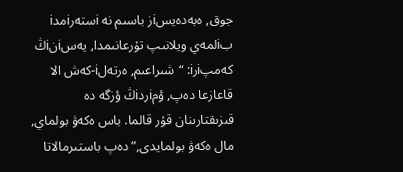جوق, ەبەدەيسiز باسىم نە iستەرiمدi بiلمەي ويلانىپ تۇرعانىمدا‚ يەسiنiڭ كەمپiرi: “شىراعىم‚ ەرتەلi-كەش الا قاعازعا دەپ‚ ؤمiردiڭ ؤزگە دە قىزىقتارىنان قۇر قالما. باس ەكەۋ بولماي‚ مال ەكەۋ بولمايدى‚” دەپ باستىرمالاتا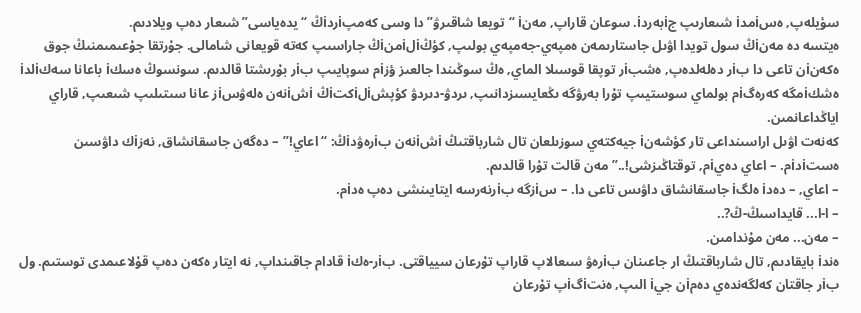سؤيلەپ‚ ەسiمدi شىعارىپ جiبەردi. سوعان قاراپ‚ مەنi “تويعا شاقىرۋ” دا وسى كەمپiردiڭ “يدەياسى” شىعار دەپ ويلادىم.
ەيتسە دە مەنiڭ سول تويدا اۋىل جاستارىمەن ەمپەي-جەمپەي بولىپ‚ كؤڭiلiمنiڭ جاراسىپ كەتە قويعانى شامالى. جۇرتقا جۇعىمىمنىڭ جوق ەكەنiن تاعى دا بiر دەلەلدەپ‚ ەشبiر توپقا قوسىلا الماي‚ ەڭ سوڭىندا جالعىز ؤزiم سوپايىپ بiر بۇرىشتا قالدىم. سونسوڭ ەسكi باعانا سەكiلدi ەشكiمگە كەرەگiم بولماي سوستيىپ تۇرا بەرۋگە ىڭعايسىزدانىپ‚ ىردۋ-دىردۋ كؤپشiلiكتiڭ iشiنەن ەلەۋسiز عانا سىتىلىپ شىعىپ‚ قاراي اياڭداعانمىن.
كەنەت اۋىل اراسىنداعى تار كؤشەنi جيەكتەي سوزىلعان تال شارباقتىڭ iشiنەن بiرەۋدiڭ: “اعاي!” – دەگەن جاسقانشاق‚ نەزiك داۋسىن ەستiدiم. – اعاي دەيiم‚ توقتاڭىزشى!..” مەن قالت تۇرا قالدىم.
– اعاي‚ – دەدi ەلگi جاسقانشاق داۋىس تاعى دا. – سiزگە بiرنەرسە ايتايىنشى دەپ ەدiم.
– ا-ا... قايداسىڭ-ڭ?..
– مەن... مەن مۇندامىن.
ەندi بايقادىم‚ تال شارباقتىڭ ار جاعىنان بiرەۋ سىعالاپ قاراپ تۇرعان سيياقتى. بiر-ەكi قادام جاقىنداپ‚ نە ايتار ەكەن دەپ قۇلاعىمدى توستىم. ول بiر جاقتان كەلگەندەي دەمiن جيi الىپ‚ ەنتiگiپ تۇرعان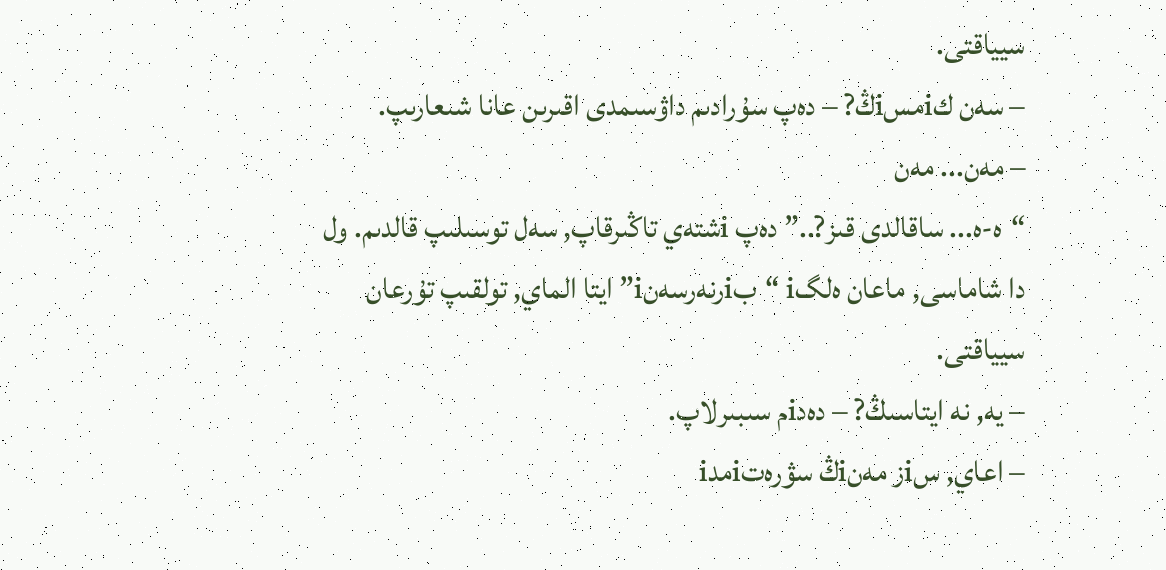سيياقتى.
– سەن كiمسiڭ? – دەپ سۇرادىم داۋسىمدى اقىرىن عانا شىعارىپ.
– مەن... مەن
“ە-ە... ساقالدى قىز?..” دەپ iشتەي تاڭىرقاپ‚ سەل توسىلىپ قالدىم. ول دا شاماسى‚ ماعان ەلگi “بiرنەرسەنi” ايتا الماي‚ تولقىپ تۇرعان سيياقتى.
– يە‚ نە ايتاسىڭ? – دەدiم سىبىرلاپ.
– اعاي‚ سiز مەنiڭ سۋرەتiمدi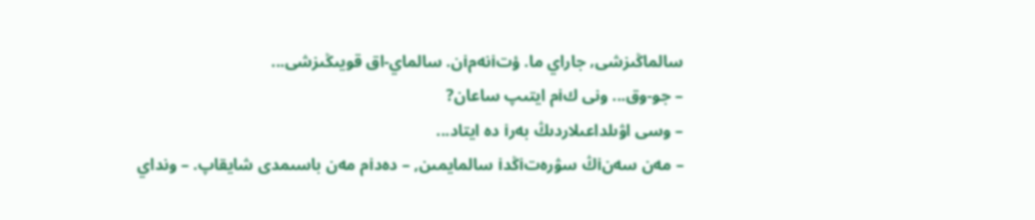سالماڭىزشى‚ جاراي ما. ؤتiنەمiن. سالماي-اق قويىڭىزشى...
– جو-وق... ونى كiم ايتىپ ساعان?
– وسى اۋىلداعىلاردىڭ بەرi دە ايتاد...
– مەن سەنiڭ سۋرەتiڭدi سالمايمىن, – دەدiم مەن باسىمدى شايقاپ. – ونداي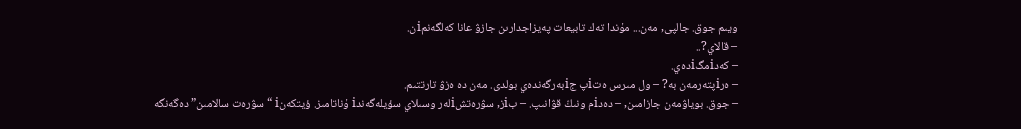ويىم جوق. جالپى, مەن... مۇندا تەك تابيعات پەيزاجدارىن جازۋ عانا كەلگەنمiن.
– قالاي?..
– كەدiمگiدەي.
– ەرiپتەرمەن بە? – ول مىرس ەتiپ جiبەرگەندەي بولدى. مەن دە ەزۋ تارتتىم.
– جوق. بوياۋمەن جازامىن, – دەدiم ونىڭ قۋانىپ. – بiز, سۋرەتشiلەر وسىلاي سؤيلەگەندi ۇناتامىز. ؤيتكەنi “سۋرەت سالامىن” دەگەنگە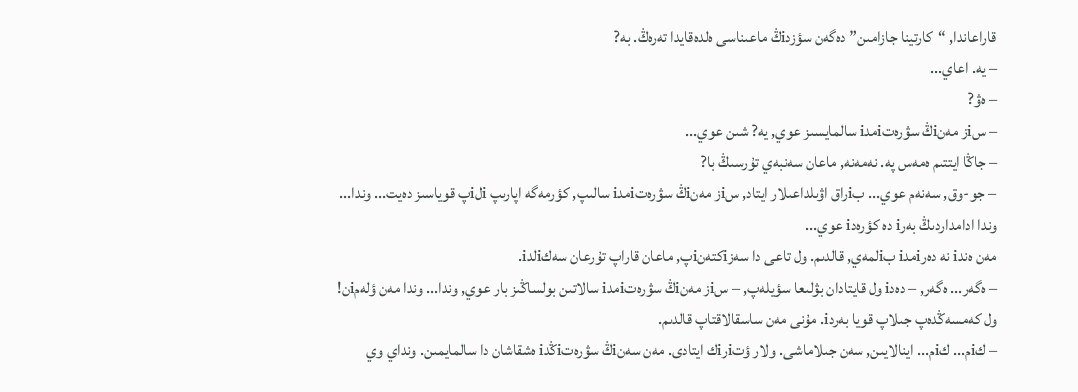قاراعاندا, “كارتينا جازامىن” دەگەن سؤزدiڭ ماعىناسى ەلدەقايدا تەرەڭ. بە?
– يە. اعاي...
– ەۋ?
– سiز مەنiڭ سۋرەتiمدi سالمايسىز عوي, يە? شىن عوي...
– جاڭا ايتتىم ەمەس پە. نەمەنە, ماعان سەنبەي تۇرسىڭ با?
– جو-وق, سەنەم عوي... بiراق اۋىلداعىلار ايتاد, سiز مەنiڭ سۋرەتiمدi سالىپ, كؤرمەگە اپارىپ iلiپ قوياسىز دەيت... وندا... وندا ادامداردىڭ بەرi دە كؤرەدi عوي...
مەن ەندi نە دەرiمدi بiلمەي, قالدىم. ول تاعى دا سەزiكتەنiپ, ماعان قاراپ تۇرعان سەكiلدi.
– ەگەر... ەگەر, – دەدi ول قايتادان بۋلىعا سؤيلەپ, – سiز مەنiڭ سۋرەتiمدi سالاتىن بولساڭىز بار عوي, وندا... وندا مەن ؤلەمiن!
ول كەمسەڭدەپ جىلاپ قويا بەردi. مۇنى مەن ساسقالاقتاپ قالدىم.
– كiم... كiم... اينالايىن, سەن جىلاماشى. ولار ؤتiرiك ايتادى. مەن سەنiڭ سۋرەتiڭدi ەشقاشان دا سالمايمىن. ونداي وي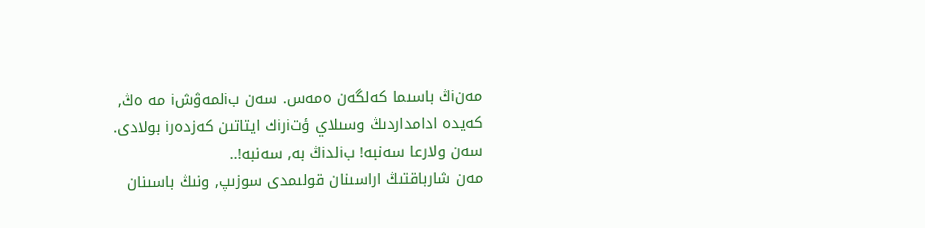مەنiڭ باسىما كەلگەن ەمەس. سەن بiلمەۋشi مە ەڭ, كەيدە ادامداردىڭ وسىلاي ؤتiرiك ايتاتىن كەزدەرi بولادى. سەن ولارعا سەنبە! بiلدiڭ بە, سەنبە!..
مەن شارباقتىڭ اراسىنان قولىمدى سوزىپ, ونىڭ باسىنان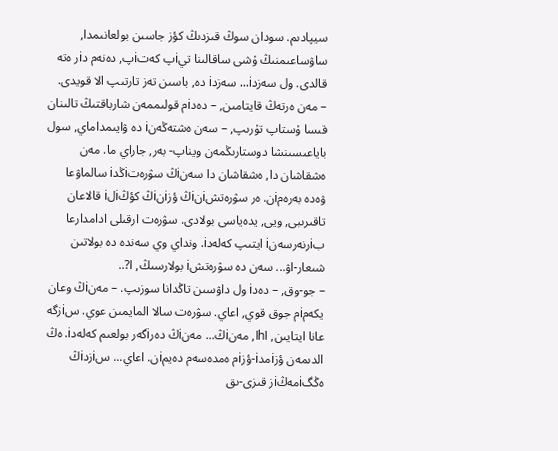سيپادىم. سودان سوڭ قىزدىڭ كؤز جاسىن بولعانىمدا, ساۋساعىمنىڭ ۇشى ساقالىنا تيiپ كەتiپ, دەنەم دiر ەتە قالدى. ول سەزدi... سەزدi دە, باسىن تەز تارتىپ الا قويدى.
– مەن ەرتەڭ قايتامىن, – دەدiم قولىممەن شارباقتىڭ تالىنان قىسا ۇستاپ تۇرىپ, – سەن ەشتەڭەنi دە ۋايىمداماي, سول باياعىسىنشا دوستارىڭمەن ويناپ- بەر, جاراي ما. مەن ەشقاشان دا, ەشقاشان دا سەنiڭ سۋرەتiڭدi سالماۋعا ۋەدە بەرەمiن. ەر سۋرەتشiنiڭ ؤزiنiڭ كؤڭiلi قالاعان تاقىرىبى, ويى, يدەياسى بولادى. سۋرەت ارقىلى ادامدارعا بiرنەرسەنi ايتىپ كەلەدi. ونداي وي سەندە دە بولاتىن شىعار-اۋ... سەن دە سۋرەتشi بولارسىڭ, ا?..
– جو-وق, – دەدi ول داۋسىن تاڭدانا سوزىپ. – مەنiڭ وعان يكەمiم جوق قوي, اعاي. سۋرەت سالا المايمىن عوي. سiزگە عانا ايتايىن, اhا, مەنiڭ... مەنiڭ دەرiگەر بولعىم كەلەدi. ەڭ الدىمەن ؤزiمدi-ؤزiم ەمدەسەم دەيمiن. اعاي... سiزدiڭ ەڭگiمەڭiز قىزى-ىق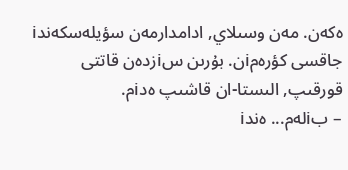ەكەن. مەن وسىلاي, ادامدارمەن سؤيلەسكەندi جاقسى كؤرەمiن. بۇرىن سiزدەن قاتتى قورقىپ, الىستا-ان قاشىپ ەدiم.
– بiلەم... ەندi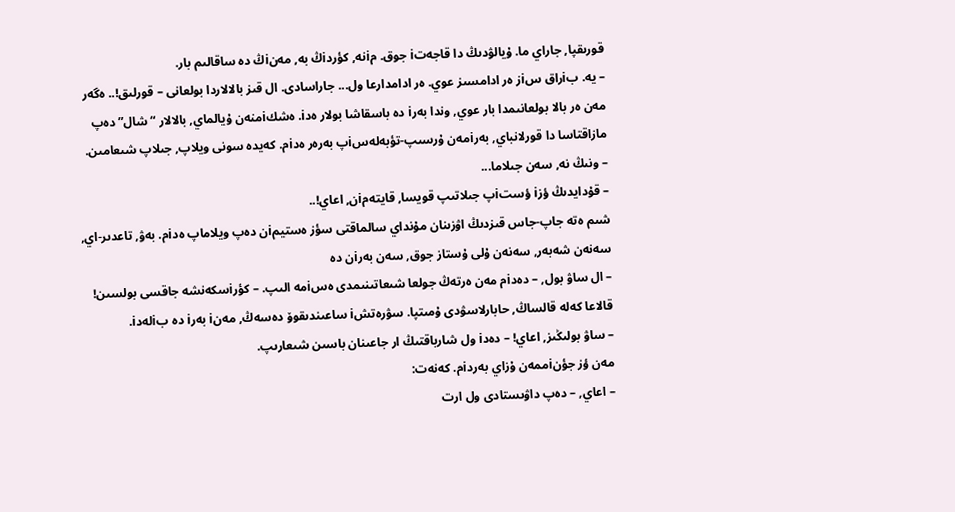قورىقپا, جاراي ما. ۇيالۋدىڭ دا قاجەتi جوق. مiنە, كؤردiڭ بە, مەنiڭ دە ساقالىم بار.
– يە. بiراق سiز ەر ادامسىز عوي. ەر ادامدارعا ول... جاراسادى. ال قىز بالالاردا بولعانى – قورلىق!.. ەگەر مەن ەر بالا بولعانىمدا بار عوي, وندا بەرi دە باسقاشا بولار ەدi. ەشكiمنەن ۇيالماي, بالالار “شال” دەپ مازاقتاسا دا قورلانباي, بەرiمەن ۇرسىپ-تؤبەلەسiپ بەرەر ەدiم. كەيدە سونى ويلاپ, جىلاپ شىعامىن.
– ونىڭ نە, سەن جىلاما...
– قۇدايدىڭ ؤزi ؤستiپ جىلاتىپ قويسا, قايتەمiن, اعاي!..
شىم ەتە جاپ-جاس قىزدىڭ اۋزىنان مۇنداي سالماقتى سؤز ەستيمiن دەپ ويلاماپ ەدiم. بەۋ, تاعدىر-اي, سەنەن شەبەر, سەنەن ۇلى ۇستاز جوق, سەن بەرiن دە
– ال ساۋ بول, – دەدiم مەن ەرتەڭ جولعا شىعاتىنىمدى ەسiمە الىپ. – كؤرiسكەنشە جاقسى بولسىن! قالاعا كەلە قالساڭ, حابارلاسۋدى ۇمىتپا. سۋرەتشi ساعىندىقوۆ دەسەڭ, مەنi بەرi دە بiلەدi.
– ساۋ بولىڭىز, اعاي! – دەدi ول شارباقتىڭ ار جاعىنان باسىن شىعارىپ.
مەن ؤز جؤنiممەن ۇزاي بەردiم. كەنەت:
– اعاي, – دەپ داۋىستادى ول ارت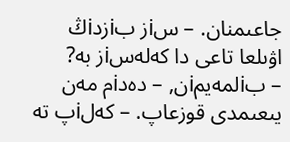جاعىمنان. – سiز بiزدiڭ اۋىلعا تاعى دا كەلەسiز بە?
– بiلمەيمiن, – دەدiم مەن يىعىمدى قوزعاپ. – كەلiپ تە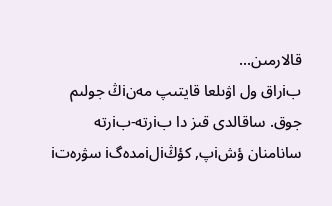قالارمىن...
بiراق ول اۋىلعا قايتىپ مەنiڭ جولىم جوق. ساقالدى قىز دا بiرتە-بiرتە سانامنان ؤشiپ, كؤڭiلiمدەگi سۋرەتi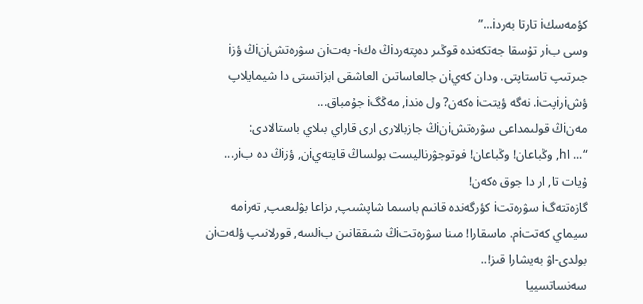كؤمەسكi تارتا بەردi...”
وسى بiر تۇسقا جەتكەندە قوڭىر دەپتەردiڭ ەكi- بەتiن سۋرەتشiنiڭ ؤزi جىرتىپ تاستاپتى. ودان كەيiن جالعاساتىن العاشقى ابزاتستى دا شيمايلاپ ؤشiرiپتi. نەگە ؤيتتi ەكەن? ول ەندi, مەڭگi جۇمباق...
مەنiڭ قولىمداعى سۋرەتشiنiڭ جازبالارى ارى قاراي بىلاي باستالادى:
“... اh, وڭباعان! وڭباعان! فوتوجۋرناليست بولساڭ قايتەيiن, ؤزiڭ دە بiر... ۇيات تا, ار دا جوق ەكەن!
گازەتتەگi سۋرەتتi كؤرگەندە قانىم باسىما شاپشىپ, ىزاعا بۋلىعىپ, تەرiمە سيماي كەتتiم. ماسقارا! مىنا سۋرەتتiڭ شىققانىن بiلسە, قورلانىپ ؤلەتiن بولدى-اۋ بەيشارا قىز!..
سەنساتسييا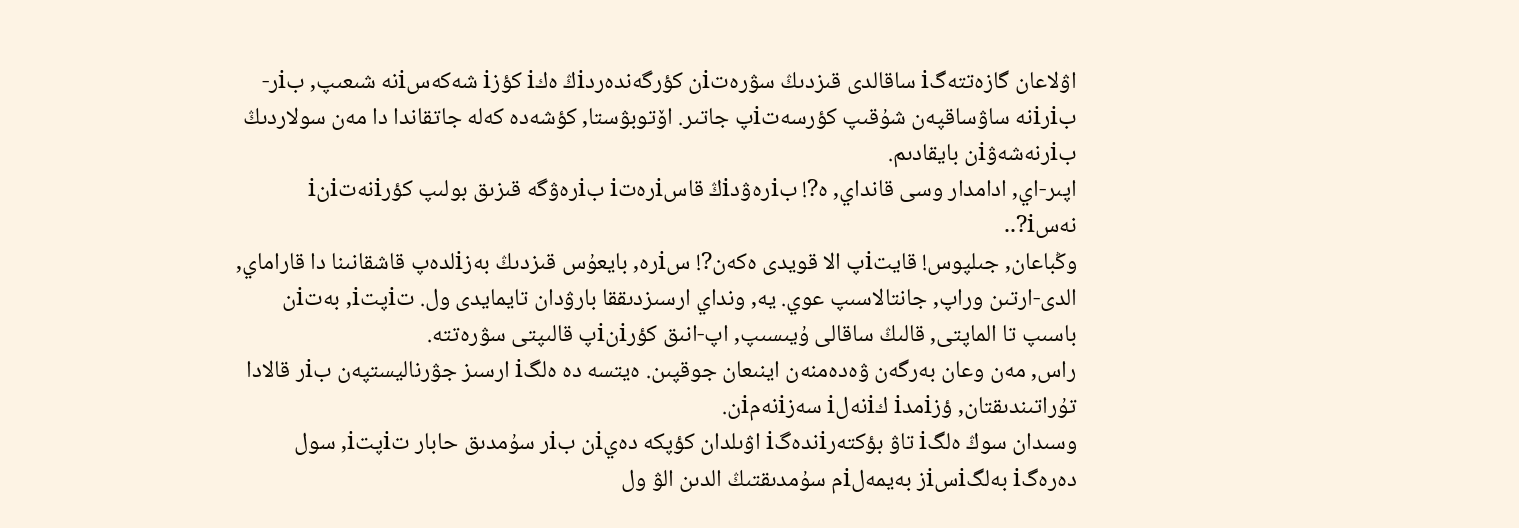اۋلاعان گازەتتەگi ساقالدى قىزدىڭ سۋرەتiن كؤرگەندەردiڭ ەكi كؤزi شەكەسiنە شىعىپ, بiر-بiرiنە ساۋساقپەن شۇقىپ كؤرسەتiپ جاتىر. اۆتوبۋستا, كؤشەدە كەلە جاتقاندا دا مەن سولاردىڭ بiرنەشەۋiن بايقادىم.
اپىر-اي, ادامدار وسى قانداي, ە?! بiرەۋدiڭ قاسiرەتi بiرەۋگە قىزىق بولىپ كؤرiنەتiنi نەسi?..
وڭباعان, جىلپوس! قايتiپ الا قويدى ەكەن?! سiرە, بايعۇس قىزدىڭ بەزiلدەپ قاشقانىنا دا قاراماي, الدى-ارتىن وراپ, جانتالاسىپ عوي. يە, ونداي ارسىزدىققا بارۋدان تايمايدى ول. تiپتi, بەتiن باسىپ تا الماپتى, قالىڭ ساقالى ۇيىسىپ, اپ-انىق كؤرiنiپ قالىپتى سۋرەتتە.
راس, مەن وعان بەرگەن ۋەدەمنەن اينىعان جوقپىن. ەيتسە دە ەلگi ارسىز جۋرناليستپەن بiر قالادا تۇراتىندىقتان, ؤزiمدi كiنەلi سەزiنەمiن.
وسىدان سوڭ ەلگi تاۋ بؤكتەرiندەگi اۋىلدان كؤپكە دەيiن بiر سۇمدىق حابار تiپتi, سول دەرەگi بەلگiسiز بەيمەلiم سۇمدىقتىڭ الدىن الۋ ول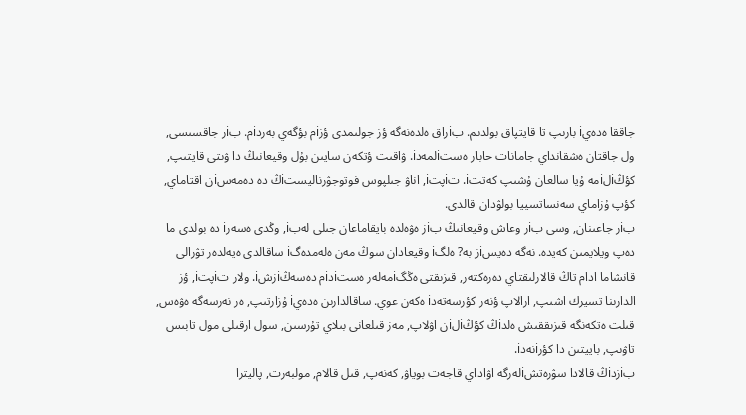جاققا ەدەيi بارىپ تا قايتپاق بولدىم. بiراق ەلدەنەگە ؤز جولىمدى ؤزiم بؤگەي بەردiم. بiر جاقسىسى, ول جاقتان ەشقانداي جامانات حابار ەستiلمەدi. ۋاقىت ؤتكەن سايىن بۇل وقيعانىڭ دا ۋىتى قايتىپ, كؤڭiلiمە ۇيا سالعان ۇشىپ كەتتi. تiپتi, اناۋ جىلپوس فوتوجۋرناليستiڭ دە دەمەسiن اقتاماي, كؤپ ۇزاماي سەنساتسييا بولۋدان قالدى.
بiر جاعىنان, وسى بiر وعاش وقيعانىڭ بiز ەۋەلدە بايقاماعان جىلى لەبi, وڭدى ەسەرi دە بولدى ما دەپ ويلايمىن كەيدە. نەگە دەيسiز بە? ەلگi وقيعادان سوڭ مەن ەلەمدەگi ساقالدى ەيەلدەر تۋرالى قانشاما ادام تاڭ قالارلىقتاي دەرەكتەر, قىزىقتى ەڭگiمەلەر ەستiدiم دەسەڭiزشi. ولار تiپتi, ؤز الدارىنا تسيرك اشىپ, ارالاپ ؤنەر كؤرسەتەدi ەكەن عوي. ساقالدارىن ەدەيi ۇزارتىپ, ەر نەرسەگە ەۋەس, قىلت ەتكەنگە قىزىققىش ەلدiڭ كؤڭiلiن اۋلاپ, مەز قىلعانى بىلاي تۇرسىن, سول ارقىلى مول تابىس تاۋىپ, باييتىن دا كؤرiنەدi.
بiزدiڭ قالادا سۋرەتشiلەرگە اۋاداي قاجەت بوياۋ, كەنەپ, قىل قالام, مولبەرت, پاليترا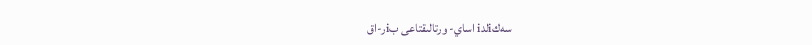سەكiلدi اساي- ورتالىقتاعى بiر-اق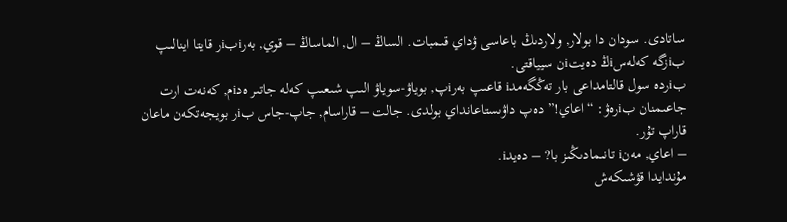ساتادى. سودان دا بولار, ولاردىڭ باعاسى ۋداي قىمبات. الساڭ – ال, الماساڭ – قوي, بەرiبiر قايتا اينالىپ بiزگە كەلەسiڭ دەيتiن سيياقتى.
بiردە سول قالتامداعى بار تەڭگەمدi قاعىپ بەرiپ, بوياۋ-سوياۋ الىپ شىعىپ كەلە جاتىر ەدiم, كەنەت ارت جاعىمنان بiرەۋ: “اعاي!” دەپ داۋىستاعانداي بولدى. جالت – قاراسام, جاپ-جاس بiر بويجەتكەن ماعان قاراپ تۇر.
– اعاي, مەنi تانىمادىڭىز با? – دەيدi.
مۇندايدا قۋشىكەش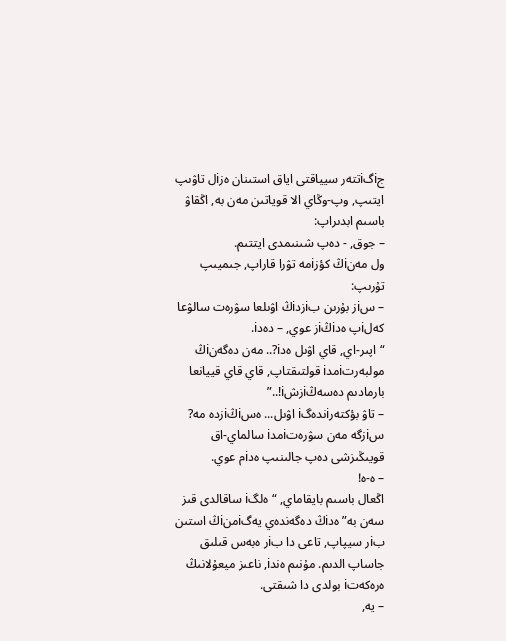جiگiتتەر سيياقتى اياق استىنان ەزiل تاۋىپ ايتىپ, وپ-وڭاي الا قوياتىن مەن بە, اڭقاۋ باسىم ابدىراپ:
– جوق, - دەپ شىنىمدى ايتتىم.
ول مەنiڭ كؤزiمە تۋرا قاراپ, جىميىپ تۇرىپ:
– سiز بۇرىن بiزدiڭ اۋىلعا سۋرەت سالۋعا كەلiپ ەدiڭiز عوي, – دەدi.
“اپىر-اي, قاي اۋىل ەدi?.. مەن دەگەنiڭ مولبەرتiمدi قولتىقتاپ, قاي قاي قييانعا بارمادىم دەسەڭiزشi!..”
– تاۋ بؤكتەرiندەگi اۋىل... ەسiڭiزدە مە? سiزگە مەن سۋرەتiمدi سالماي-اق قويىڭىزشى دەپ جالىنىپ ەدiم عوي.
– ە-ە!
اڭعال باسىم بايقاماي, “ەلگi ساقالدى قىز سەن بە” ەدiڭ دەگەندەي يەگiمنiڭ استىن بiر سيپاپ, تاعى دا بiر ەبەس قىلىق جاساپ الدىم. مۇنىم ەندi, ناعىز ميعۇلانىڭ ەرەكەتi بولدى دا شىقتى.
– يە,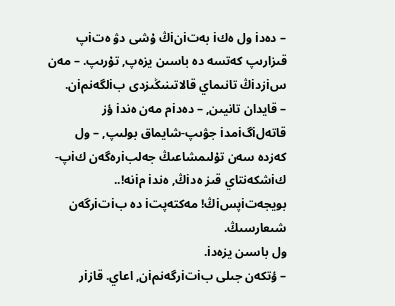– دەدi ول ەكi بەتiنiڭ ۇشى دۋ ەتiپ قىزارىپ كەتسە دە باسىن يزەپ, تۇرىپ. – مەن سiزدiڭ تانىماي قالاتىنىڭىزدى بiلگەنمiن.
– قايدان تانيىن, – دەدiم مەن ەندi ؤز قاتەلiگiمدi جۋىپ-شايماق بولىپ, – ول كەزدە سەن تۇلىمشاعىڭ جەلبiرەگەن كiپ-كiشكەنتاي قىز ەدiڭ, ەندi مiنە!.. بويجەتiپسiڭ! مەكتەپتi دە بiتiرگەن شىعارسىڭ.
ول باسىن يزەدi.
– ؤتكەن جىلى بiتiرگەنمiن, اعاي. قازiر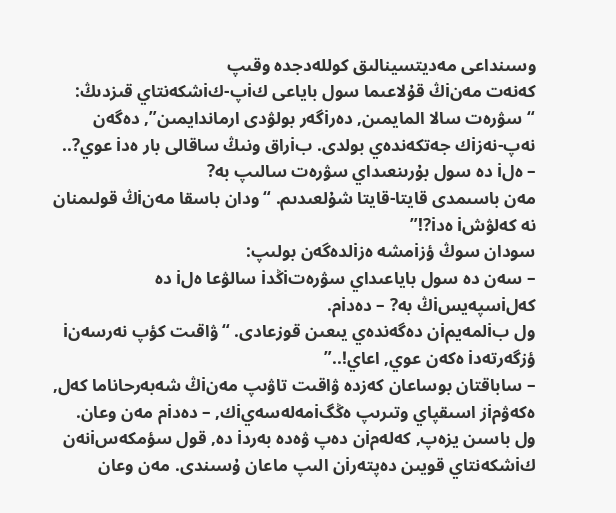وسىنداعى مەديتسينالىق كوللەدجدە وقىپ
كەنەت مەنiڭ قۇلاعىما سول باياعى كiپ-كiشكەنتاي قىزدىڭ: “سۋرەت سالا المايمىن, دەرiگەر بولۋدى ارماندايمىن”, دەگەن نەپ-نەزiك جەتكەندەي بولدى. بiراق ونىڭ ساقالى بار ەدi عوي?..
– ەلi دە سول بۇرىنعىداي سۋرەت سالىپ بە?
مەن باسىمدى قايتا-قايتا شۇلعىدىم. “ودان باسقا مەنiڭ قولىمنان نە كەلۋشi ەدi?!”
سودان سوڭ ؤزiمشە ەزiلدەگەن بولىپ:
– سەن دە سول باياعىداي سۋرەتiڭدi سالۋعا ەلi دە كەلiسپەيسiڭ بە? – دەدiم.
ول بiلمەيمiن دەگەندەي يىعىن قوزعادى. “ۋاقىت كؤپ نەرسەنi ؤزگەرتەدi ەكەن عوي, اعاي!..”
– ساباقتان بوساعان كەزدە ۋاقىت تاۋىپ مەنiڭ شەبەرحاناما كەل, ەكەۋمiز اسىقپاي وتىرىپ ەڭگiمەلەسەيiك, – دەدiم مەن وعان.
ول باسىن يزەپ, كەلەمiن دەپ ۋەدە بەردi دە, قول سؤمكەسiنەن كiشكەنتاي قويىن دەپتەرiن الىپ ماعان ۇسىندى. مەن وعان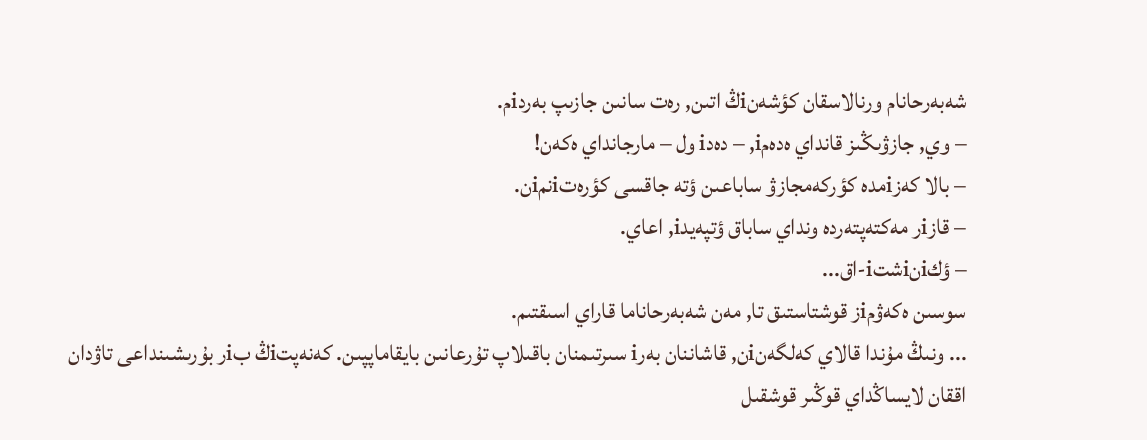شەبەرحانام ورنالاسقان كؤشەنiڭ اتىن, رەت سانىن جازىپ بەردiم.
– وي, جازۋىڭىز قانداي ەدەمi, – دەدi ول – مارجانداي ەكەن!
– بالا كەزiمدە كؤركەمجازۋ ساباعىن ؤتە جاقسى كؤرەتiنمiن.
– قازiر مەكتەپتەردە ونداي ساباق ؤتپەيدi, اعاي.
– ؤكiنiشتi-اق...
سوسىن ەكەۋمiز قوشتاستىق تا, مەن شەبەرحاناما قاراي اسىقتىم.
... ونىڭ مۇندا قالاي كەلگەنiن, قاشاننان بەرi سىرتىمنان باقىلاپ تۇرعانىن بايقاماپپىن. كەنەپتiڭ بiر بۇرىشىنداعى تاۋدان اققان لايساڭداي قوڭىر قوشقىل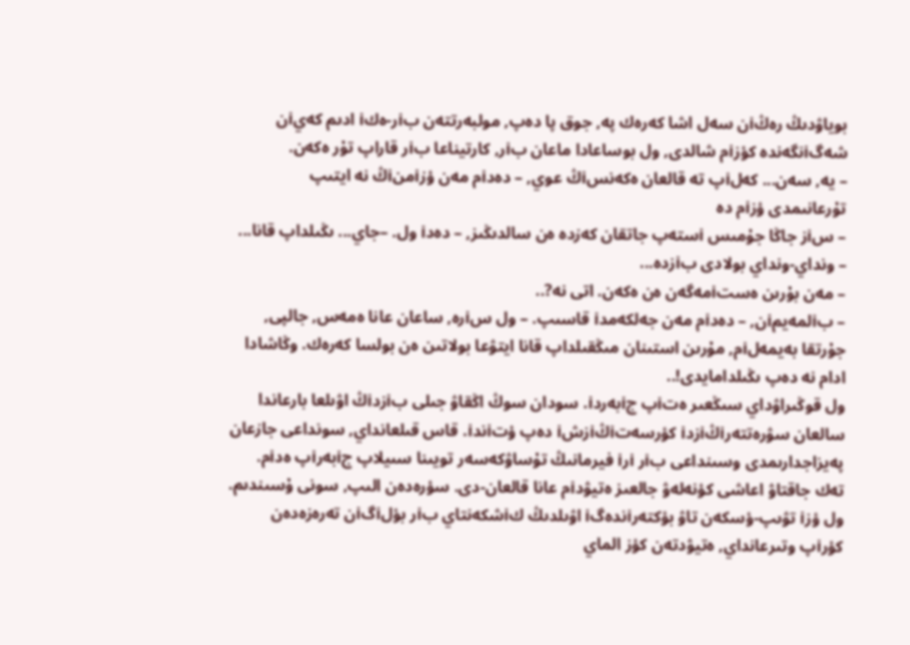بوياۋدىڭ رەڭiن سەل اشا كەرەك پە, جوق پا دەپ, مولبەرتتەن بiر-ەكi ادىم كەيiن شەگiنگەندە كؤزiم شالدى, ول بوساعادا ماعان بiر, كارتيناعا بiر قاراپ تۇر ەكەن.
– يە, سەن... كەلiپ تە قالعان ەكەنسiڭ عوي, – دەدiم مەن ؤزiمنiڭ نە ايتىپ تۇرعانىمدى ؤزiم دە
– سiز جاڭا جۇمىس iستەپ جاتقان كەزدە ەن سالدىڭىز, – دەدi ول. –جاي... ىڭىلداپ قانا...
– ونداي-ونداي بولادى بiزدە...
– مەن بۇرىن ەستiمەگەن ەن ەكەن. اتى نە?..
– بiلمەيمiن, – دەدiم مەن جەلكەمدi قاسىپ. – ول سiرە, ساعان عانا ەمەس, جالپى, جۇرتقا بەيمەلiم, مۇرىن استىنان مىڭقىلداپ قانا ايتۋعا بولاتىن ەن بولسا كەرەك. وڭاشادا ادام نە دەپ ىڭىلدامايدى!..
ول قوڭىراۋداي سىڭعىر ەتiپ جiبەردi. سودان سوڭ اڭقاۋ جىلى بiزدiڭ اۋىلعا بارعاندا سالعان سۋرەتتەرiڭiزدi كؤرسەتiڭiزشi دەپ ؤتiندi. قاس قىلعانداي, سونداعى جازعان پەيزاجدارىمدى وسىنداعى بiر iرi فيرمانىڭ تۇساۋكەسەر تويىنا سىيلاپ جiبەرiپ ەدiم. تەك جاقتاۋ اعاشى كؤنەلەۋ جالعىز ەتيۋدiم عانا قالعان-دى. سؤرەدەن الىپ, سونى ۇسىندىم.
ول ؤزi تۋىپ-ؤسكەن تاۋ بؤكتەرiندەگi اۋىلدىڭ كiشكەنتاي بiر بؤلiگiن تەرەزەدەن كؤرiپ وتىرعانداي, ەتيۋدتەن كؤز الماي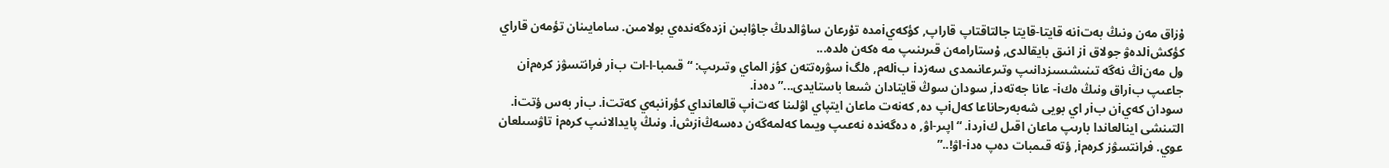ۇزاق مەن ونىڭ بەتiنە قايتا-قايتا جالتاقتاپ قاراپ, كؤكەيiمدە تۇرعان ساۋالدىڭ جاۋابىن iزدەگەندەي بولامىن. سامايىنان تؤمەن قاراي كؤكشiلدەۋ جولاق iز انىق بايقالدى, ۇستارامەن قىرىنىپ مە ەكەن ەلدە...
ول مەنiڭ نەگە تىنىشسىزدانىپ وتىرعانىمدى سەزدi بiلەم, ەلگi سۋرەتتەن كؤز الماي وتىرىپ: “قىمبا-ا-ات بiر فرانتسۋز كرەمiن جاعىپ بiراق ونىڭ ەكi- عانا جەتەدi, سودان سوڭ قايتادان شىعا باستايدى...” دەدi.
سودان كەيiن بiر اي بويى شەبەرحاناعا كەلiپ دە, كەنەت ماعان ايتپاي اۋلىنا كەتiپ قالعانداي كؤرiنبەي كەتتi. بiر بەس ؤتتi. التىنشى اينالعاندا بارىپ ماعان اقىل كiردi. “اپىر-اۋ, ە دەگەندە نەعىپ ويىما كەلمەگەن دەسەڭiزشi. ونىڭ پايدالانىپ كرەمi تاۋسىلعان عوي. فرانتسۋز كرەمi, ؤتە قىمبات دەپ ەدi-اۋ!..”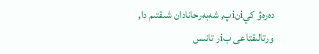دەرەۋ كيiنiپ, شەبەرحانادان شىقتىم دا, ورتالىقتاعى بiر تانىس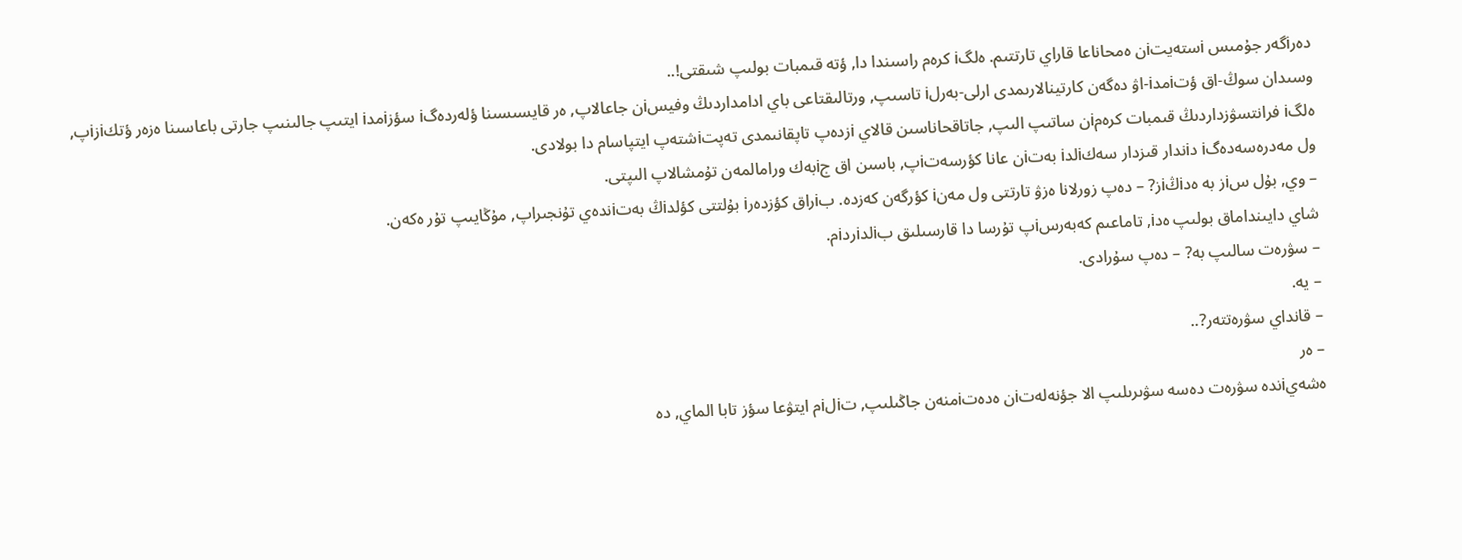دەرiگەر جۇمىس iستەيتiن ەمحاناعا قاراي تارتتىم. ەلگi كرەم راسىندا دا, ؤتە قىمبات بولىپ شىقتى!..
وسىدان سوڭ-اق ؤتiمدi-اۋ دەگەن كارتينالارىمدى ارلى-بەرلi تاسىپ, ورتالىقتاعى باي ادامداردىڭ وفيسiن جاعالاپ, ەر قايسىسىنا ؤلەردەگi سؤزiمدi ايتىپ جالىنىپ جارتى باعاسىنا ەزەر ؤتكiزiپ, ەلگi فرانتسۋزداردىڭ قىمبات كرەمiن ساتىپ الىپ, جاتاقحاناسىن قالاي iزدەپ تاپقانىمدى تەپتiشتەپ ايتپاسام دا بولادى.
ول مەدرەسەدەگi دiندار قىزدار سەكiلدi بەتiن عانا كؤرسەتiپ, باسىن اق جiبەك ورامالمەن تۇمشالاپ الىپتى.
– وي, بۇل سiز بە ەدiڭiز? – دەپ زورلانا ەزۋ تارتتى ول مەنi كؤرگەن كەزدە. بiراق كؤزدەرi بۇلتتى كؤلدiڭ بەتiندەي تۇنجىراپ, مۇڭايىپ تۇر ەكەن.
شاي دايىنداماق بولىپ ەدi, تاماعىم كەبەرسiپ تۇرسا دا قارسىلىق بiلدiردiم.
– سۋرەت سالىپ بە? – دەپ سۇرادى.
– يە.
– قانداي سۋرەتتەر?..
– ەر
ەشەيiندە سۋرەت دەسە سۋىرىلىپ الا جؤنەلەتiن ەدەتiمنەن جاڭىلىپ, تiلiم ايتۋعا سؤز تابا الماي, دە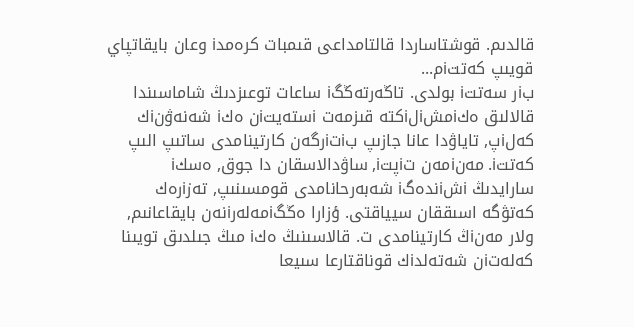قالدىم. قوشتاساردا قالتامداعى قىمبات كرەمدi وعان بايقاتپاي قويىپ كەتتiم...
بiر سەتتi بولدى. تاڭەرتەڭگi ساعات توعىزدىڭ شاماسىندا قالالىق ەكiمشiلiكتە قىزمەت iستەيتiن ەكi شەنەۋنiك كەلiپ, تاياۋدا عانا جازىپ بiتiرگەن كارتينامدى ساتىپ الىپ كەتتi. مەنiمەن تiپتi, ساۋدالاسقان دا جوق, ەسكi سارايدىڭ iشiندەگi شەبەرحانامدى قومسىنىپ, تەزiرەك كەتۋگە اسىققان سيياقتى. ؤزارا ەڭگiمەلەرiنەن بايقاعانىم, ولار مەنiڭ كارتينامدى ت. قالاسىنىڭ ەكi مىڭ جىلدىق تويىنا كەلەتiن شەتەلدiك قوناقتارعا سىيعا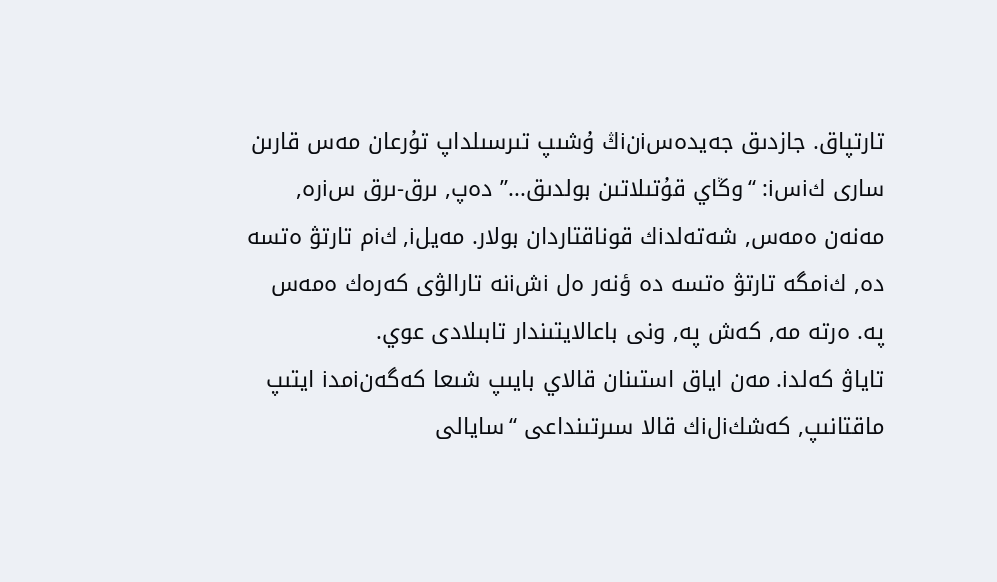تارتپاق. جازدىق جەيدەسiنiڭ ۇشىپ تىرسىلداپ تۇرعان مەس قارىن سارى كiسi: “وڭاي قۇتىلاتىن بولدىق...” دەپ, ىرق-ىرق سiرە, مەنەن ەمەس, شەتەلدiك قوناقتاردان بولار. مەيلi, كiم تارتۋ ەتسە دە, كiمگە تارتۋ ەتسە دە ؤنەر ەل iشiنە تارالۋى كەرەك ەمەس پە. ەرتە مە, كەش پە, ونى باعالايتىندار تابىلادى عوي.
تاياۋ كەلدi. مەن اياق استىنان قالاي بايىپ شىعا كەگەنiمدi ايتىپ ماقتانىپ, كەشكiلiك قالا سىرتىنداعى “سايالى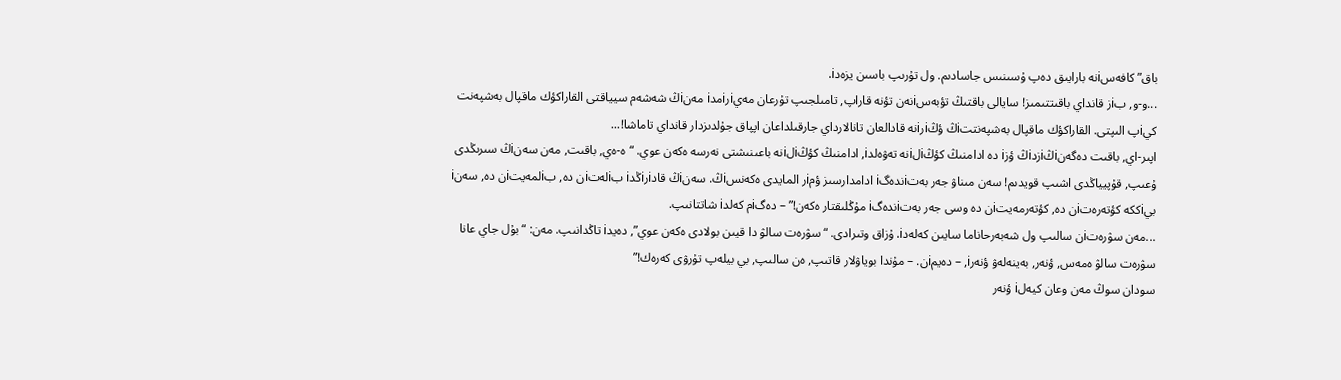باق” كافەسiنە بارايىق دەپ ۇسىنىس جاسادىم. ول تۇرىپ باسىن يزەدi.
...و-و, بiز قانداي باقىتتىمىز! سايالى باقتىڭ تؤبەسiنەن تؤنە قاراپ, تامىلجىپ تۇرعان مەيiرiمدi مەنiڭ شەشەم سيياقتى القاراكؤك ماقپال بەشپەنت كيiپ الىپتى. القاراكؤك ماقپال بەشپەنتتiڭ ؤڭiرiنە قادالعان تانالارداي جارقىلداعان اپپاق جۇلدىزدار قانداي تاماشا!...
اپىر-اي, باقىت دەگەنiڭiزدiڭ ؤزi دە ادامنىڭ كؤڭiلiنە تەۋەلدi, ادامنىڭ كؤڭiلiنە باعىنىشتى نەرسە ەكەن عوي. “ە-ەي, باقىت, مەن سەنiڭ سىرىڭدى ۇعىپ, قۇپيياڭدى اشىپ قويدىم! سەن مىناۋ جەر بەتiندەگi ادامدارسىز ؤمiر المايدى ەكەنسiڭ. سەنiڭ قادiرiڭدi بiلەتiن دە, بiلمەيتiن دە, سەنi بيiككە كؤتەرەتiن دە, كؤتەرمەيتiن دە وسى جەر بەتiندەگi مۇڭلىقتار ەكەن!” – دەگiم كەلدi شاتتانىپ.
...مەن سۋرەتiن سالىپ ول شەبەرحاناما سايىن كەلەدi. ۇزاق وتىرادى. “سۋرەت سالۋ دا قيىن بولادى ەكەن عوي”, دەيدi تاڭدانىپ. مەن: “بۇل جاي عانا سۋرەت سالۋ ەمەس, ؤنەر, بەينەلەۋ ؤنەرi, – دەيمiن. – مۇندا بوياۋلار قاتىپ, ەن سالىپ, بي بيلەپ تۇرۋى كەرەك!”
سودان سوڭ مەن وعان كيەلi ؤنەر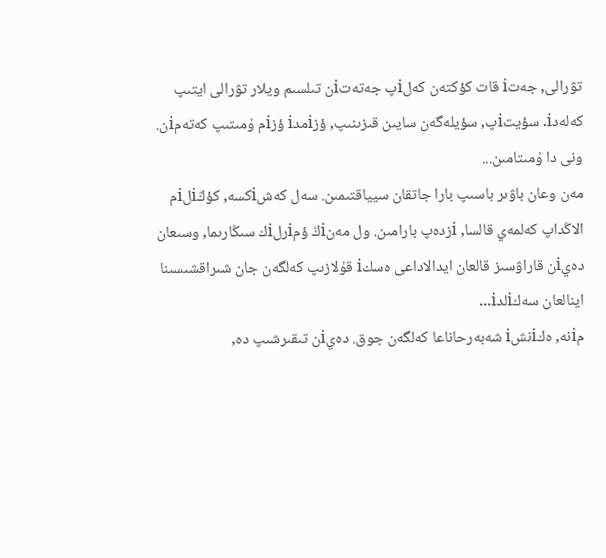تۋرالى, جەتi قات كؤكتەن كەلiپ جەتەتiن تىلسىم ويلار تۋرالى ايتىپ كەلەدi. سؤيتiپ, سؤيلەگەن سايىن قىزىنىپ, ؤزiمدi ؤزiم ۇمىتىپ كەتەمiن. ونى دا ۇمىتامىن...
مەن وعان باۋىر باسىپ بارا جاتقان سيياقتىمىن. سەل كەشiكسە, كؤڭiلiم الاڭداپ كەلمەي قالسا, iزدەپ بارامىن. ول مەنiڭ ؤمiرلiك سىڭارىما, وسىعان دەيiن قاراۋسىز قالعان ايدالاداعى ەسكi قۇلازىپ كەلگەن جان شىراقشىسىنا اينالعان سەكiلدi...
مiنە, ەكiنشi شەبەرحاناعا كەلگەن جوق. دەيiن تىقىرشىپ دە,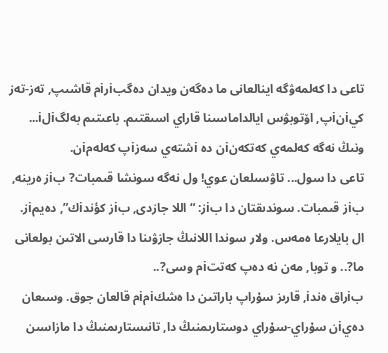تاعى دا كەلمەۋگە اينالعانى ما دەگەن ويدان دەگبiرiم قاشىپ, تەز-تەز كيiنiپ, اۆتوبۋس ايالداماسىنا قاراي اسىقتىم. باعىتىم بەلگiلi... ونىڭ نەگە كەلمەي كەتكەنiن دە iشتەي سەزiپ كەلەمiن.
تاعى دا سول... تاۋسىلعان عوي! ول نەگە سونشا قىمبات? بiز ەرينە, بiز قىمبات. سوندىقتان دا بiز: “اللا جازدى, بiز كؤندiك”, دەيمiز. ال بايلارعا ەمەس. ولار سوندا اللانىڭ جازۋىنا دا قارسى الاتىن بولعانى ما?.. و توبا, مەن نە دەپ كەتتiم وسى?..
بiراق ەندi, قارىز سۇراپ باراتىن دا ەشكiمiم قالعان جوق. وسىعان دەيiن سۇراي-سۇراي دوستارىمنىڭ دا, تانىستارىمنىڭ دا مازاسىن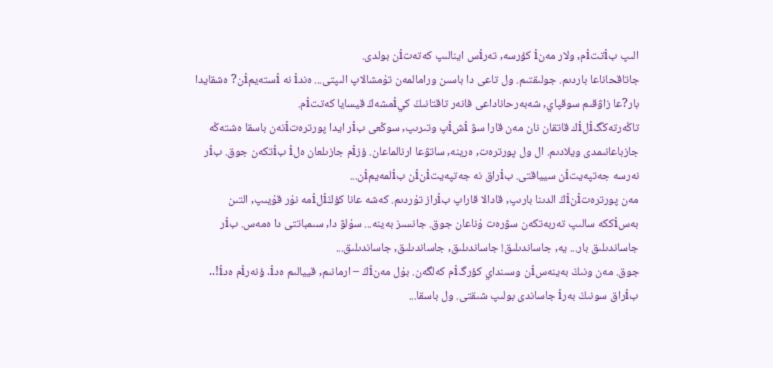الىپ بiتتiم, ولار مەنi كؤرسە, تەرiس اينالىپ كەتەتiن بولدى.
جاتاقحاناعا باردىم. جولىقتىم. ول تاعى دا باسىن ورامالمەن تۇمشالاپ الىپتى... ەندi نە iستەيمiن? ەشقايدا بار?عا زاۋقىم سوقپاي, شەبەرحاناداعى فانەر تاقتانىڭ كيiمشەڭ قيسايا كەتتiم.
تاڭەرتەڭگiلiك قاتقان نان مەن قارا سۋ iشiپ وتىرىپ, سوڭعى بiر ايدا پورترەتiنەن باسقا ەشتەڭە جازباعانىمدى ويلادىم. ال ول پورترەت, ەرينە, ساتۋعا ارنالماعان. ؤزiم جازىلعان ەلi بiتكەن جوق. بiر نەرسە جەتپەيتiن سيياقتى. بiراق نە جەتپەيتiنiن بiلمەيمiن...
مەن پورترەتiنiڭ الدىنا بارىپ, قادالا قاراپ بiراز تۇردىم. كەشە عانا كؤڭiلiمە نۇر قۇيىپ, التىن بەسiككە سالىپ تەربەتكەن سۋرەت ۇناعان جوق. جانسىز بەينە... سۇلۋ دا, سىمباتتى دا ەمەس. بiر جاساندىلىق بار... يە, جاساندىلىق! جاساندىلىق, جاساندىلىق, جاساندىلىق...
جوق. مەن ونىڭ بەينەسiن وسىنداي كؤرگiم كەلگەن. بۇل مەنiڭ – ارمانىم, قييالىم ەدi. ؤنەرiم ەدi!.. بiراق سونىڭ بەرi جاساندى بولىپ شىقتى. ول باسقا...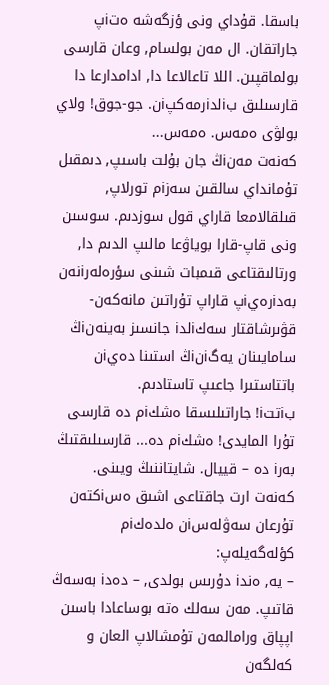باسقا. قۇداي ونى ؤزگەشە ەتiپ جاراتقان. ال مەن بولسام, وعان قارسى بولماقپىن. اللا تاعالاعا دا, ادامدارعا دا قارسىلىق بiلدiرمەكپiن. جو-جوق! ولاي بولۋى ەمەس. ەمەس...
كەنەت مەنiڭ جان بۇلت باسىپ, دىمقىل تۇمانداي سالقىن سەزiم تورلاپ, قىلقالامعا قاراي قول سوزدىم. سوسىن ونى قاپ-قارا بوياۋعا مالىپ الدىم دا, ورتالىقتاعى قىمبات شىنى سؤرەلەرiنەن بەدiرەيiپ قاراپ تۇراتىن مانەكەن-قۋىرشاقتار سەكiلدi جانسىز بەينەنiڭ سامايىنان يەگiنiڭ استىنا دەيiن باتتاستىرا جاعىپ تاستادىم.
بiتتi! جاراتىلىسقا ەشكiم دە قارسى تۇرا المايدى! ەشكiم دە... قارسىلىقتىڭ بەرi دە – قييال. شايتاننىڭ ويىنى.
كەنەت ارت جاقتاعى اشىق ەسiكتەن تۇرعان سەۋلەسiن ەلدەكiم كؤلەگەيلەپ:
– يە, ەندi دۇرىس بولدى, – دەدi بەسەڭ قاتىپ. مەن سەلك ەتە بوساعادا باسىن اپپاق ورامالمەن تۇمشالاپ العان و كەلگەن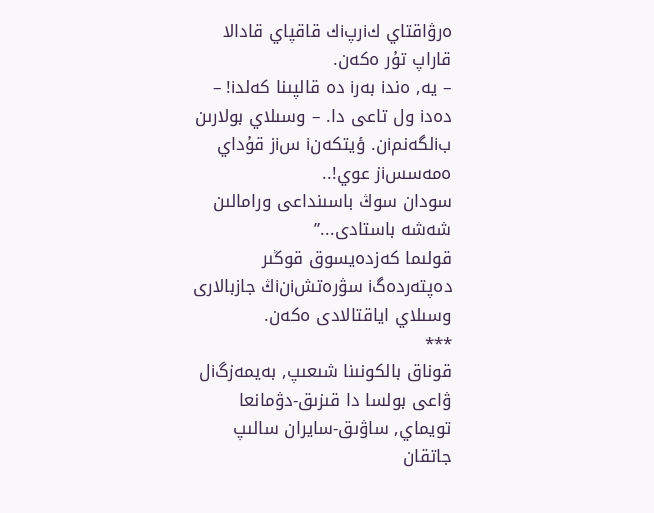ەرۋاقتاي كiرپiك قاقپاي قادالا قاراپ تۇر ەكەن.
– يە, ەندi بەرi دە قالپىنا كەلدi! – دەدi ول تاعى دا. – وسىلاي بولارىن بiلگەنمiن. ؤيتكەنi سiز قۇداي ەمەسسiز عوي!..
سودان سوڭ باسىنداعى ورامالىن شەشە باستادى...”
قولىما كەزدەيسوق قوڭىر دەپتەردەگi سۋرەتشiنiڭ جازبالارى وسىلاي اياقتالادى ەكەن.
***
قوناق بالكونىنا شىعىپ, بەيمەزگiل ۋاعى بولسا دا قىزىق-دۋمانعا تويماي, ساۋىق-سايران سالىپ جاتقان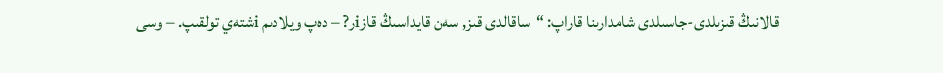قالانىڭ قىزىلدى-جاسىلدى شامدارىنا قاراپ: “ساقالدى قىز, سەن قايداسىڭ قازiر? – دەپ ويلادىم iشتەي تولقىپ. – وسى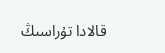قالادا تۇراسىڭ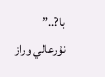با?..”
نۇرعالي وراز